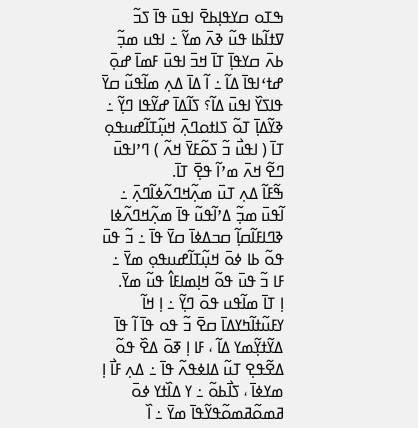ߒߠߋ ߛߌߟߊ߲ߕߐ߫ ߊߟߎ߫ ߟߊ߫ ߖߏ߬ ߜߙߊ߬ߕߊ ߟߎ߬ ߢߍ߫ ߘߌ߬ ߸ ߊߟߎ ߘߏ߲߬ ߕߍ߫ ߛߌߟߊ߲߫ ߠߊ߫ ߞߏ߫ ߊߟߎ߫ ߓߘߊ߫ ߝߋ߲߫ ߝߙߵߊߟߊ߫ ߡߊ߬ ߸ ߊ߬ ߡߊ߫ ߡߍ߲ ߘߊ߬ߟߎ߬ ߛߌ߫ ߟߊߖߌ߰ ߊߟߎ߫ ߡߊ߬؟ ߖߊ߬ߡߊ߫ ߝߌ߬ߟߊ ߣߌ߲߬ ߸ ߢߌ߬ߡߊ߲߫ ߠߋ߬ ߖߊߙߋߣߍ߲߫ ߞߎ߲߬ߠߊ߬ߝߎߟߋ߲ ߠߊ߫ ( ߊߟߎ߯ ߏ߬ ߖߋ߬ߓߌ߫ ߞߍ߬ ) ߣߴߊߟߎ߫ ߣߐ߬ ߞߍ߫ ߘߴߊ߬ ߟߐ߲߫ ߠߊ߫.
ߒ߬ߓߊ߬ ߡߍ߲ ߠߎ߫ ߘߍ߲߬ߞߣߍ߬ߦߊ߬ߣߍ߲߫ ߸ ߊ߬ߟߎ߫ ߘߏ߲߬ ߡߴߊ߬ߟߎ߬ ߟߊ߫ ߘߍ߲߬ߞߣߍ߬ߦߊ ߢߣߊߓߊ߬ߛߊ߲߬ ߛߏߡߦߊ߫ ߛߌ߫ ߟߊ߫ ߸ ߏ߬ ߟߎ߫ ߟߋ߬ ߕߊ ߦߋ߫ ߞߎ߲߬ߠߊ߬ߝߎߟߋ߲ ߘߌ߫ ߸ ߓߊ ߏ߬ ߟߎ߫ ߟߋ߬ ߞߊ߲ߘߊߓߊ߮ ߟߎ߬ ߘߌ߫.
ߊ߲ ߠߊ߫ ߘߊ߬ߟߎ ߟߋ߫ ߣߌ߲߬ ߸ ߊ߲ ߞߊ߬ ߌߓߎ߬ߙߊ߬ߤߌߡߊ߫ ߛߐ߫ ߏ߬ ߟߋ ߟߊ߫ ߊ߬ ߟߊ߫ ߡߌ߬ߙߌ߲߬ߘߌ ߡߊ߬ ، ߓߊ ߊ߲ ߧߋ߫ ߡߐ߰ ߟߋ߬ ߡߐ߬ߟߐ߲ ߠߎ߬ ߡߊߦߟߍ߬ ߟߊ߫ ߸ ߡߍ߲ ߓߊ߯ ߊ߲ ߘߌߦߊ߫ ، ߖߊ߯ߕߋ߬ ߸ ߌ ߡߊ߰ߙߌ ߦߋ߫ ߥߘߋ߬ߥߘߋ߬ߟߌ߬ߟߊ߫ ߘߌ߫ ߸ ߊ߰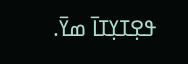ߟߐ߲ߠߌ߲ߠߊ߫ ߘߌ߫.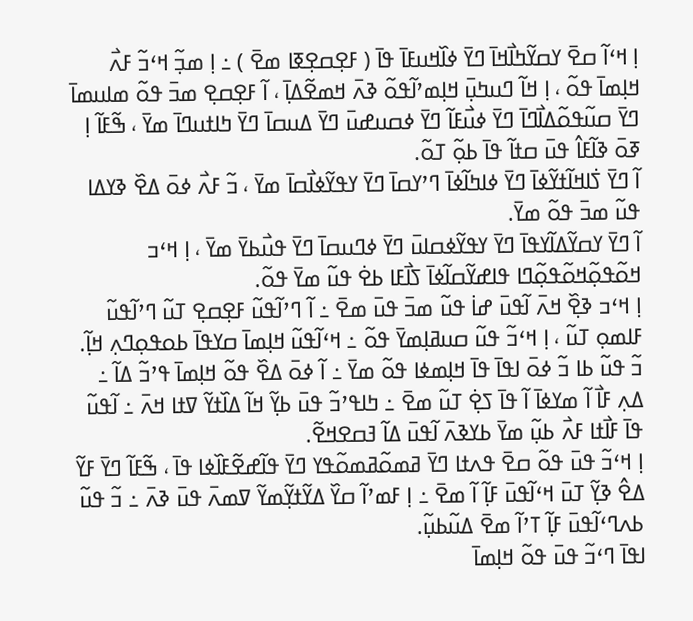ߊ߲ ߞߵߊ߬ ߛߐ߫ ߌߛߌ߬ߤߊ߯ߞߊ߫ ߣߌ߫ ߦߊ߰ߞߎߓߊ߫ ߟߊ߫ ( ߓߐ߲ߛߐ߲ߧߊ ߘߐ߫ ) ߸ ߊ߲ ߘߏ߲߬ ߞߵߏ߬ ߓߍ߯ ߞߊ߲ߘߊ߫ ߟߋ߬ ، ߊ߲ ߞߊ߬ ߣߎߤߎ߲߫ ߞߊ߲ߘߴߊ߬ߟߋ߬ ߢߍ߫ ߞߘߐ߬ߡߊ߲߫ ، ߊ߬ ߓߐ߲ߛߐ߲ ߘߏ߫ ߟߋ߬ ߘߊߎߘߊ߫ ߣߌ߫ ߛߎ߬ߟߋ߬ߡߊ߯ߣߊ߫ ߣߌ߫ ߦߎ߯ߓߊ߬ ߣߌ߫ ߦߛߎߝߎ߫ ߣߌ߫ ߡߎߛߊ߫ ߣߌ߫ ߤߊߙߎߣߊ߫ ߘߌ߫ ، ߒ߬ߓߊ߬ ߊ߲ ߧߋ߫ ߢߊ߬ߓߊ߮ ߟߎ߫ ߛߙߊ߬ ߟߊ߫ ߕߋ߲߬ ߠߋ߬.
ߊ߬ ߣߌ߫ ߖ߭ߊߞߊ߬ߙߌ߬ߦߊ߫ ߣߌ߫ ߦߊߤߊ߬ߦߊ߫ ߣߴߌߛߊ߫ ߣߌ߫ ߌߟߌ߬ߦߊ߯ߛߊ߫ ߘߌ߫ ، ߏ߬ ߓߍ߯ ߦߋ߫ ߡߐ߰ ߢߌߡߊ ߟߎ߬ ߘߏ߫ ߟߋ߬ ߘߌ߫.
ߊ߬ ߣߌ߫ ߌߛߌ߬ߡߊ߬ߌߟߊ߫ ߣߌ߫ ߌߟߌ߬ߦߛߊߎ߫ ߣߌ߫ ߦߣߎߛߊ߫ ߣߌ߫ ߟߎ߯ߕߌ߫ ߘߌ߫ ، ߊ߲ ߞߵߏ ߞߋ߬ߟߋ߲߬ߞߋ߬ߟߋ߲߬ߣߊ ߟߊߝߌ߬ߛߊ߬ߦߊ߫ ߖߊ߯ߓߊ ߕߐ߭ ߟߎ߬ ߘߌ߫ ߟߋ߬.
ߊ߲ ߞߵߏ ߢߐ߲߰ ߞߍ߫ ߊ߬ߟߎ߫ ߝߊ߭ ߟߎ߬ ߘߏ߫ ߟߎ߫ ߘߐ߫ ߸ ߊ߬ ߣߴߊ߬ߟߎ߬ ߓߐ߲ߛߐ߲ ߠߎ߬ ߣߴߊ߬ߟߎ߬ ߓߊߘߋ߲ ߠߎ߬ ، ߊ߲ ߞߵߏ߬ ߟߎ߬ ߛߎߥߊ߲ߘߌ߫ ߟߋ߬ ߸ ߞߵߊ߬ߟߎ߬ ߞߊ߲ߘߊ߫ ߛߌߟߊ߫ ߕߋߟߋ߲ߣߍ߲ ߞߊ߲߬.
ߏ߬ ߟߎ߬ ߕߊ ߏ߬ ߦߋ߫ ߊߟߊ߫ ߟߊ߫ ߞߊ߲ߘߦߊ ߟߋ߬ ߘߌ߫ ߸ ߊ߬ ߦߋ߫ ߡߐ߰ ߟߋ߬ ߞߊ߲ߘߊ߫ ߟߴߏ߬ ߡߊ߬ ߸ ߡߍ߲ ߓߊ߯ ߊ߬ ߘߌߦߊ߫ ߊ߬ ߟߊ߫ ߖߐ߲߭ ߠߎ߬ ߘߐ߫ ߸ ߤߊߟߴߏ߬ ߟߎ߫ ߕߌ߲߬ ߞߊ߬ ߡߊ߰ߙߌ߬ ߜߙߊ ߞߍ߫ ߸ ߊ߬ߟߎ߬ ߟߊ߫ ߓߊ߯ߙߊ ߓߍ߯ ߕߎ߲߬ ߘߌ߫ ߕߌߢߍ߫ ߊ߬ߟߎ߫ ߡߊ߬ ߔߛߐߞߐ߬.
ߊ߲ ߞߵߏ߬ ߟߎ߫ ߟߋ߬ ߛߐ߫ ߟߍߙߊ ߣߌ߫ ߥߘߋ߬ߥߘߋ߬ߟߌ ߣߌ߫ ߟߊ߬ߝߐ߬ߓߊ߰ߦߊ ߟߊ߫ ، ߒ߬ߓߊ߬ ߣߌ߫ ߓߌ߬ ߡߐ߮ ߢߌ߲߬ ߠߎ߫ ߞߵߊ߬ߟߎ߫ ߓߊ߲߬ ߊ߬ ߘߐ߫ ߸ ߊ߲ ߓߘߴߊ߬ ߛߌ߰ ߡߌ߬ߙߌ߲߬ߘߌ߬ ߜߘߍ߫ ߟߎ߫ ߢߍ߫ ߸ ߏ߬ ߟߎ߬ ߕߍߣߵߊ߬ߟߎ߫ ߓߊ߲߬ ߠߴߊ߬ ߘߐ߫ ߡߎ߬ߕߎ߲߬.
ߊߟߊ߫ ߣߵߏ߬ ߟߎ߫ ߟߋ߬ ߞߊ߲ߘߊ߫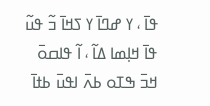ߟߊ߫ ، ߌ ߝߣߊ߫ ߌ ߖߞߊ߫ ߏ߬ ߟߎ߬ ߟߊ߫ ߞߊ߲ߘߊ ߡߊ߬ ، ߊ߬ ߟߊߛߋ߫ ߞߏ߫ ߒߠߋ ߕߍ߫ ߊߟߎ߫ ߕߙߊ߫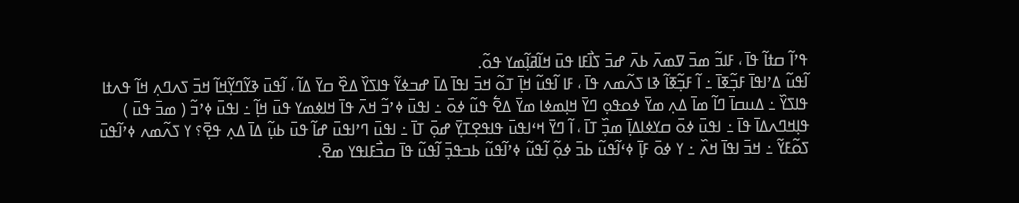ߟߴߊ߬ ߛߙߊ߬ ߟߊ߫ ، ߓߊߏ߬ ߘߏ߫ ߜߘߍ߫ ߕߍ߫ ߝߏ߫ ߖߊ߯ߓߊ ߟߎ߫ ߞߊ߬ߥߊ߲߬ߘߌ ߟߋ߬.
ߊ߬ߟߎ߬ ߡߴߊߟߊ߫ ߓߏ߲߬ߧߊ߫ ߸ ߊ߬ ߓߏ߲߬ߧߊ߬ ߢߊ ߖߍ߬ߘߍ ߟߊ߫ ، ߓߊ ߊ߬ߟߎ߬ ߞߊ߲߫ ߠߋ߬ ߞߏ߫ ߊߟߊ߫ ߡߊ߫ ߝߏߦߌ߬ ߟߊߖߌ߰ ߡߐ߰ ߛߌ߫ ߡߊ߬ ، ߊ߬ߟߎ߫ ߢߌ߬ߣߌ߲߬ߞߊ߬ ߞߏ߫ ߖߍߣߍ߲ ߞߊ߬ ߟߍߙߊ ߟߊߖߌ߰ ߸ ߡߎߛߊ߫ ߣߊ߬ ߘߊ߫ ߡߍ߲ ߘߌ߫ ߦߋߟߋ߲ ߣߌ߫ ߞߊ߲ߘߦߊ ߘߌ߫ ߡߐ߱ ߟߎ߬ ߦߋ߫ ߸ ߊߟߎ߫ ߦߴߏ߬ ߞߍ߫ ߟߊ߫ ߞߊߦߘߌ ߟߎ߫ ߞߊ߲߬ ߸ ߊߟߎ߫ ߦߴߏ߬ ( ߘߏ߫ ߟߎ߫ ) ߟߊ߲ߞߣߍߡߊ߫ ߟߊ߫ ߸ ߊߟߎ߫ ߦߋ߫ ߛߌߦߊߡߊ߲߫ ߘߏ߲߰ ߠߊ߫ ، ߊ߬ ߣߌ߫ ߞߵߊߟߎ߫ ߟߊߟߐ߲ߠߌ߲߫ ߝߋ߲߫ ߠߊ߫ ߸ ߊߟߎ߫ ߣߴߊߟߎ߫ ߝߊ߬ ߟߎ߫ ߕߎ߲߬ ߡߊ߫ ߡߍ߲ ߟߐ߲߫؟ ߌ ߖߍ߬ߘߍ ߦߴߊ߬ߟߎ߫ ߖߋ߬ߓߌ߬ ߸ ߞߏ߫ ߊߟߊ߫ ߞߍ߰ ߸ ߌ ߦߋ߫ ߓߊ߲߫ ߦߵߊ߬ߟߎ߬ ߕߏ߫ ߦߋ߲߬ ߊ߬ߟߎ߬ ߦߴߊ߬ߟߎ߬ ߕߏߟߏ߲߫ ߊ߬ߟߎ߬ ߟߊ߫ ߛߏ߯ߓߊߟߌ ߘߐ߫.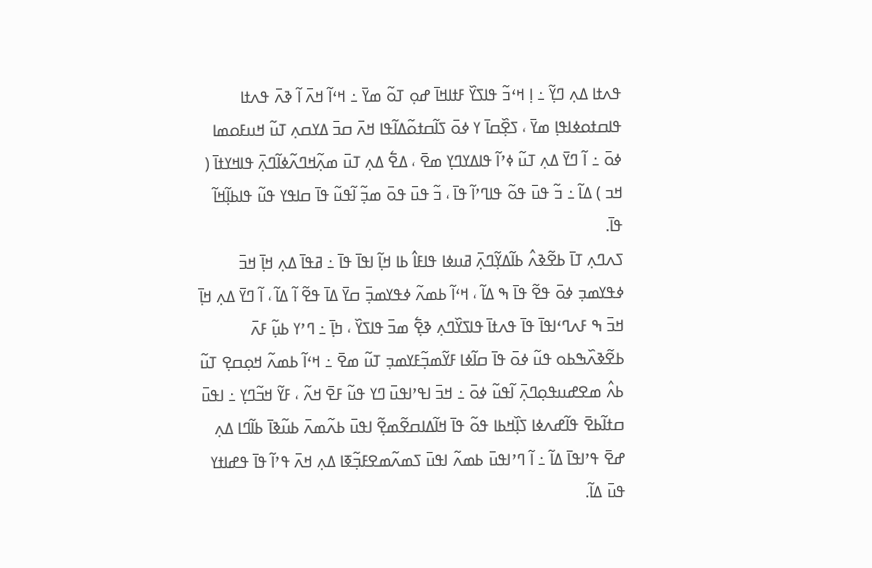ߟߍߙߊ ߡߍ߲ ߣߌ߲߬ ߸ ߊ߲ ߞߵߏ߬ ߟߊߖߌ߰ ߓߙߊߞߊ߫ ߝߋ߲ ߠߋ߬ ߘߌ߫ ߸ ߞߵߊ߬ ߞߍ߫ ߊ߬ ߢߍ߫ ߟߍߙߊ ߟߊߛߙߋߦߊߟߊ߲ ߘߌ߫ ، ߖߐ߲߰ߛߊ߫ ߌ ߦߋ߫ ߖߊ߬ߛߙߋ߬ߡߊ߬ߟߊ ߞߍ߫ ߛߏ߫ ߡߌߛߍ߲ ߠߎ߬ ߞߎߓߋߘߊ ߦߋ߫ ߸ ߊ߬ ߣߌ߫ ߡߍ߲ ߠߎ߬ ߦߴߊ߬ ߟߊߡߌߣߌ߲ ߘߐ߫ ، ߡߐ߱ ߡߍ߲ ߠߎ߫ ߘߍ߲߬ߞߣߍ߬ߦߊ߬ߣߍ߲߫ ߟߊߞߌߙߊ߫ ( ߞߏ ) ߡߊ߬ ߸ ߏ߬ ߟߎ߫ ߟߋ߬ ߟߊߣߴߊ߬ ߟߊ߫ ، ߏ߬ ߟߎ߫ ߟߋ߫ ߘߏ߲߬ ߊ߬ߟߎ߬ ߟߊ߫ ߛߊߟߌ ߟߎ߬ ߟߊߕߊ߲߬ߞߊ߬ ߟߊ߫.
ߖߍߣߍ߲ ߠߊ߫ ߕߐ߬ߢߍ߮ ߕߊ߬ߡߌ߲߬ߣߍ߲߫ ߥߎߦߊ ߟߊߓߊ߮ ߕߊ ߞߊ߲߬ ߊߟߊ߫ ߟߊ߫ ߸ ߥߟߊ߫ ߡߍ߲ ߞߊ߲߫ ߞߏ߫ ߦߟߌߘߏ߲ ߦߋ߫ ߟߐ߬ ߟߊ߫ ߒ ߡߊ߬ ، ߞߵߊ߬ ߕߘߍ߬ ߦߟߌߘߏ߲߫ ߛߌ߫ ߡߊ߫ ߟߐ߬ ߊ߬ ߡߊ߬ ، ߊ߬ ߣߌ߫ ߡߍ߲ ߞߊ߲߫ ߞߏ߫ ߒ ߓߍߣߵߊߟߊ߫ ߟߊ߫ ߟߍߙߊ߫ ߟߊߖߌ߰ߣߍ߲ ߢߐ߲߱ ߘߏ߫ ߟߊߖߌ߰ ، ߤߊ߲߫ ߸ ߣߴߌ ߕߎ߲߬ ߓߍ߫ ߕߐ߬ߢߍ߰ߒߕߋ ߟߎ߬ ߦߋ߫ ߟߊ߫ ߛߊ߬ߦߊ ߓߌ߬ߘߏ߲߬ߓߌߘߏ߲ ߠߎ߬ ߘߐ߫ ߸ ߞߵߊ߬ ߕߘߍ߬ ߞߋ߲ߛߐ߲ ߠߎ߬ ߕߍ߮ ߘߐߝߎߟߋ߲ߣߍ߲߫ ߊ߬ߟߎ߬ ߦߋ߫ ߸ ߞߏ߫ ߊߟߴߊߟߎ߫ ߣߌ ߟߎ߬ ߓߐ߫ ߞߍ߬ ، ߓߌ߬ ߞߏ߬ߣߌ߲ ߸ ߊߟߎ߫ ߛߙߊ߬ߕߐ߫ ߟߊ߬ߝߍߦߊ ߖߊ߲߰ߞߕߊ ߟߋ߬ ߟߊ߫ ߞߊ߬ߡߊߛߐ߬ߘߐ߲߬ ߊߟߎ߫ ߕߍ߬ߘߍ߫ ߕߎ߬ߢߊ߫ ߕߊ߬ߣߊ ߡߍ߲ ߝߐ߫ ߟߴߊߟߊ߫ ߡߊ߬ ߸ ߊ߬ ߣߴߊߟߎ߫ ߕߘߍ߬ ߊߟߎ߫ ߖߘߍ߬ߘߐߓߏ߲߬ߧߊ ߡߍ߲ ߞߍ߫ ߟߴߊ߬ ߟߊ߫ ߟߝߊߙߌ ߟߎ߫ ߡߊ߬.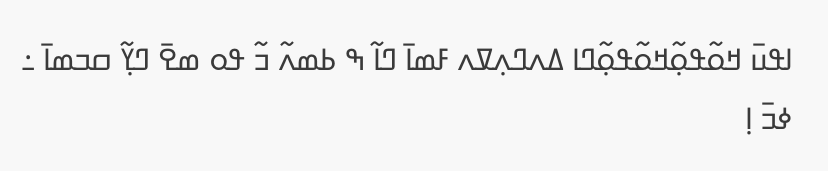ߊߟߎ߫ ߞߋ߬ߟߋ߲߬ߞߋ߬ߟߋ߲߬ߣߊ ߡߍߣߍ߲ߜߍ ߓߘߊ߫ ߣߊ߬ ߒ ߕߘߍ߬ ߏ߬ ߟߋ ߘߐ߫ ߣߌ߲߬ ߛߏߘߊ߫ ߸ ߦߏ߫ ߊ߲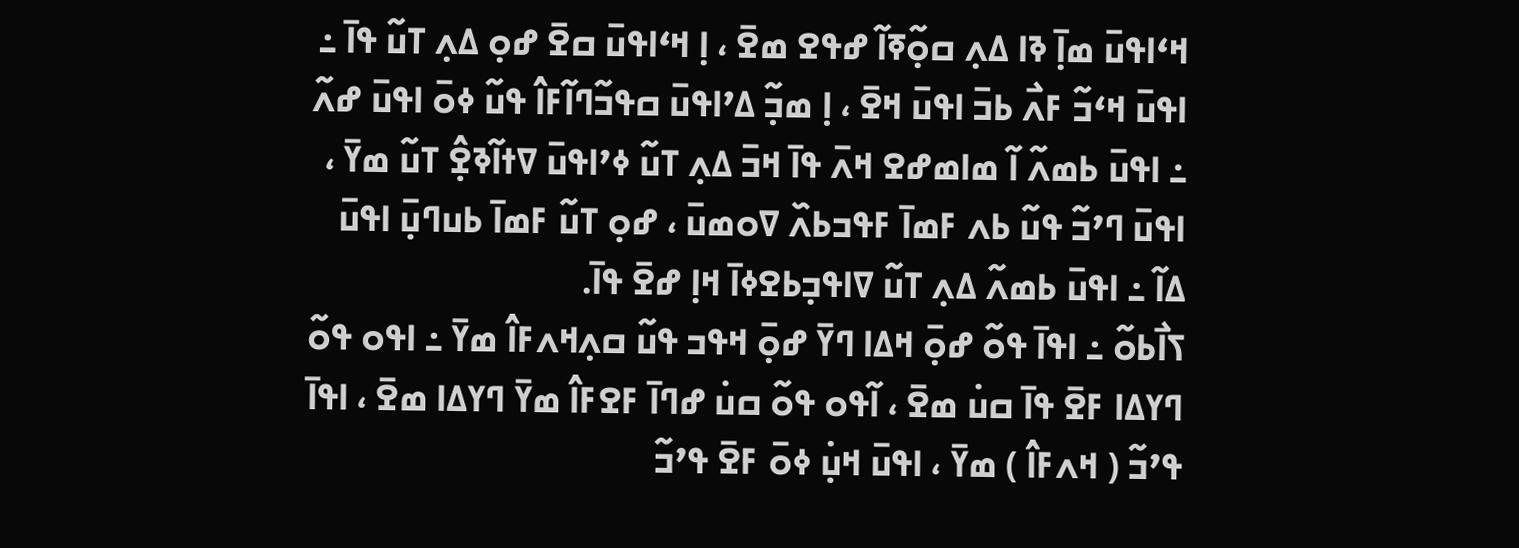ߞߵߊߟߎ߫ ߘߊ߲߫ ߢߊ ߡߍ߲ ߛߋ߲߬ߧߊ߬ ߝߟߐ ߘߐ߫ ، ߊ߲ ߞߵߊߟߎ߫ ߛߐ߫ ߝߋ߲ ߡߍ߲ ߠߎ߬ ߟߊ߫ ߸ ߊߟߎ߫ ߞߵߏ߬ ߓߍ߯ ߕߏ߫ ߊߟߎ߫ ߞߐ߫ ، ߊ߲ ߘߏ߲߬ ߡߴߊߟߎ߫ ߛߟߏ߬ߣߊ߬ߓߊ߮ ߟߎ߬ ߦߋ߫ ߊߟߎ߫ ߝߍ߬ ߸ ߊߟߎ߫ ߕߘߍ߬ ߊ߬ ߘߊߘߝߐ ߞߍ߫ ߟߊ߫ ߞߏ߫ ߡߍ߲ ߠߎ߬ ߦߴߊߟߎ߫ ߜߙߊ߬ߢߐ߲߮ ߠߎ߬ ߘߌ߫ ، ߊߟߎ߫ ߣߴߏ߬ ߟߎ߬ ߕߍ ߓߘߊ߫ ߓߟߏߕߍ߰ ߜߋߘߎ߫ ، ߝߋ߲ ߠߎ߬ ߓߘߊ߫ ߕߎߣߎ߲߫ ߊߟߎ߫ ߡߊ߬ ߸ ߊߟߎ߫ ߕߘߍ߬ ߡߍ߲ ߠߎ߬ ߜߊߟߏ߲ߕߐߦߊ߫ ߞߊ߲ ߝߐ߫ ߟߊ߫.
ߖߊ߯ߕߋ߬ ߸ ߊߟߊ߫ ߟߋ߬ ߝߋ߲߫ ߞߡߊ ߣߌ߫ ߝߋ߲߫ ߞߟߏ ߟߎ߬ ߛߍ߲ߞߍߓߊ߮ ߘߌ߫ ߸ ߊߟߋ ߟߋ߬ ߣߌߡߊ ߓߐ߫ ߟߊ߫ ߛߎ߭ ߘߐ߫ ، ߊ߬ߟߋ ߟߋ߬ ߛߎ߭ ߝߣߊ߫ ߓߐߓߊ߮ ߘߌ߫ ߣߌߡߊ ߘߐ߫ ، ߊߟߊ߫ ߟߴߏ߬ ( ߞߍߓߊ߮ ) ߘߌ߫ ، ߊߟߎ߫ ߞߎ߲߭ ߦߋ߫ ߓߐ߫ ߟߴߏ߬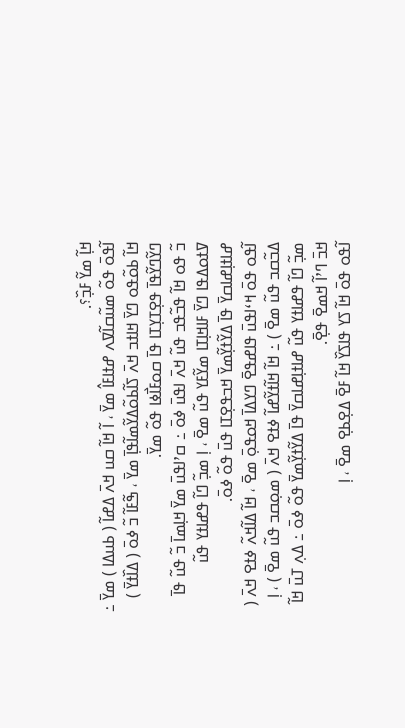ߞߊ߲߬ ߘߌ߬ ߓߏ߲߰؟.
ߊ߬ߟߋ߫ ߟߋ߬ ߘߎ߬ߛߊ߬ߜߍ ߝߙߊߓߊ߮ ߘߌ߫ ، ߊ߬ ߞߊ߬ ߛߎ ߞߍ߫ ߡߝߊ߬ ( ߕߎߡߊ ) ߘߌ߫ ߸ ߞߊ߬ ߕߋ߬ߟߋ ߣߌ߫ ߞߊߙߏ ߞߍ߫ ߖߊ߬ߕߋ߬ߡߌ߬ߘߊ߬ߟߊ߲߫ ߘߌ߫ ، ߒ߬ߓߊ߬ ߏ߬ ߦߋ߫ ( ߡߊ߰ߙߌ߫ ) ߣߌ߬ߣߌ߬ߟߊ߫ ߟߐ߲ߠߌ߲ߠߊ ߟߊ߫ ߛߋߓߊ߯ߦߊ ߟߋ߬ ߘߌ߫.
ߏ߬ ߟߋ ߞߊ߬ ߟߏ߬ߟߏ ߟߎ߬ ߞߍ߫ ߊߟߎ߫ ߦߋ߫ ߸ ߛߴߊߟߎ߫ ߘߌ߫ ߞߊ߲ߘߊ߫ ߏ߬ ߟߎ߬ ߟߊ߫ ߜߙߋߡߟߊ ߣߌ߫ ߓߊߞߊ߲ߠߊ ߘߌ߬ߓߌ ߟߎ߬ ߘߐ߫ ، ߊ߲ ߘߏ߲߬ ߣߊ߬ ߟߝߊߙߌ ߟߎ߬ ߝߊߙߊ߲ߝߊߛߌ߫ ߟߊ߫ ߡߌ߬ߙߌ߲߬ߘߌ߫ ߞߏߟߐ߲ߠߊ ߟߎ߫ ߟߋ߬ ߦߋ߫.
ߊ߬ߟߋ ߟߋ߫ ߞߵߊߟߎ߫ ߟߊߝߟߐ߫ ߣߌߡߊ߫ ߞߋߟߋ߲߫ ߘߐ߫ ، ߞߊ߬ ߡߊ߬ߞߍ߬ ߦߙߐ ߞߍ߫ ( ߡߏ߬ߛߏ ߟߎ߬ ߘߐ߫ ) ߸ ߞߊ߬ ߞߊ߬ߙߌ߬ߝߊ߬ ߦߙߐ ߞߍ߫ ( ߘߋ߲ߛߏ ߟߎ߬ ߘߐ߫ ) ، ߊ߲ ߘߏ߲߬ ߣߊ߬ ߟߝߊߙߌ ߟߎ߬ ߝߊߙߊ߲ߝߊߛߌ߫ ߟߊ߫ ߡߌ߬ߙߌ߲߬ߘߌ߫ ߟߋ߬ ߦߋ߫ ߸ ߡߍ߲ ߠߎ߫ ߞߊ߬ ߞߏ߫ ߣߴߊ߬ ߞߘߐ߫ ߟߐ߲߫.
ߊ߬ߟߋ ߟߋ߫ ߞߊ߬ ߖߌ ߟߊߖߌ߰ ߞߊ߬ ߓߐ߫ ߡߐ߲ߕߐ߲ ߘߐ߫ ، ߊ߲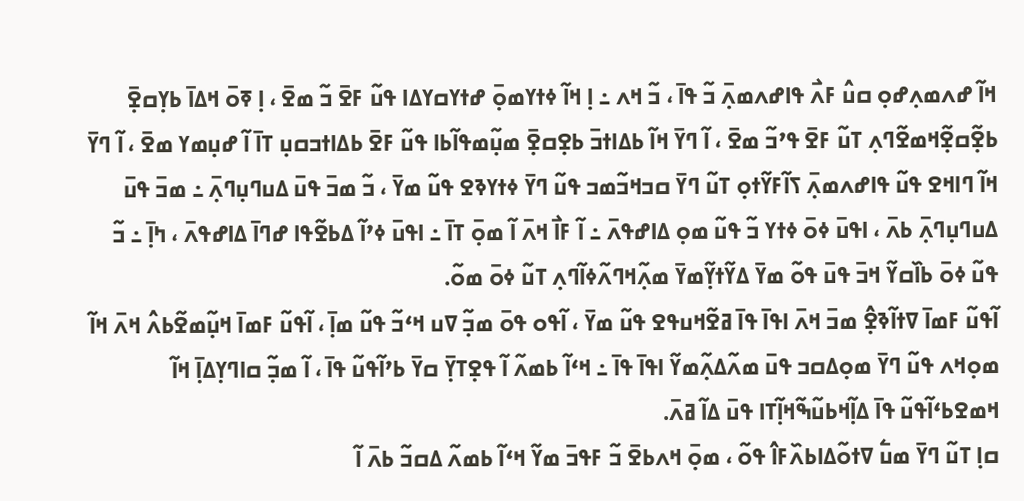ߞߊ߬ ߝߍߘߍ߲ߝߋ߲ ߛߎ߮ ߓߍ߯ ߟߊߝߍߘߍ߲߫ ߏ߬ ߟߊ߫ ، ߏ߬ ߞߍ ߸ ߊ߲ ߞߊ߬ ߦߙߌߘߋ߲߫ ߝߙߌߛߌߡߊ ߟߎ߬ ߓߐ߫ ߏ߬ ߘߐ߫ ، ߊ߲ ߧߋ߫ ߞߡߊ߫ ߕߌ߲ߛߐ߲߫ ߕߐ߲߬ߛߐ߲߬ߞߘߐ߬ߣߍ߲ ߠߎ߬ ߓߐ߫ ߟߴߏ߬ ߘߐ߫ ، ߊ߬ ߣߌ߫ ߞߊ߬ ߕߡߊߙߏ߫ ߕߐ߲ߛߐ߲߫ ߘߎ߲߬ߘߟߊ߬ߕߊ ߟߎ߬ ߓߐ߫ ߕߡߊߙߏߛߎ߲ ߠߊ߫ ߊ߬ ߝߎ߲ߘߌ ߘߐ߫ ، ߊ߬ ߣߌ߫ ߞߊ߬ ߣߊߞߐ ߟߎ߬ ߟߊߝߍߘߍ߲߫ ߖߊ߬ߓߌ߬ߙߋ߲ ߠߎ߬ ߣߌ߫ ߛߏߞߏ߬ߘߏ ߟߎ߬ ߣߌ߫ ߦߙߌߢߐ ߟߎ߬ ߘߌ߫ ، ߏ߬ ߘߏ߫ ߟߎ߫ ߡߎߣߎ߲ߣߍ߲߫ ߸ ߘߏ߫ ߟߎ߫ ߡߎߣߎ߲ߣߍ߲߫ ߕߍ߫ ، ߊߟߎ߫ ߦߋ߫ ߦߙߌ ߏ߬ ߟߎ߬ ߘߋ߲ ߡߊߝߟߍ߫ ߸ ߊ߬ ߓߊ߯ ߞߍ߫ ߊ߬ ߘߋ߲߫ ߠߊ߫ ߸ ߊߟߎ߫ ߦߴߊ߬ ߡߕߐ߬ߟߊ ߝߣߊ߫ ߡߊߝߟߍ߫ ، ߤߊ߲߫ ߸ ߏ߬ ߟߎ߬ ߦߋ߫ ߕߊ߰ߛߌ߬ ߞߏ߫ ߟߎ߫ ߟߋ߬ ߘߌ߫ ߡߌ߬ߙߌ߲߬ߘߌ߫ ߘߍ߲߬ߞߣߍ߬ߦߊ߬ߣߍ߲ ߠߎ߬ ߦߋ߫ ߘߋ߬.
ߊ߬ߟߎ߬ ߓߘߊ߫ ߜߙߊ߬ߢߐ߲߮ ߘߏ߫ ߞߍ߫ ߊߟߊ߫ ߟߊ߫ ߥߐ߬ߞߎߟߐ ߟߎ߬ ߘߌ߫ ، ߊ߬ߟߋ ߟߋ߫ ߘߏ߲߬ ߜߎ ߞߵߏ߬ ߟߎ߬ ߘߊ߲߫ ، ߊ߬ߟߎ߬ ߓߘߊ߫ ߞߎ߲߬ߘߐ߬ߕߍ߮ ߞߍ߫ ߞߊ߬ ߘߋ߲ߞߍ ߟߎ߬ ߣߌ߫ ߘߋ߲ߡߛߏ ߟߎ߫ ߘߍ߬ߡߍ߲߬ߘߌ߬ ߊߟߊ߫ ߟߊ߫ ߸ ߞߵߊ߬ ߕߘߍ߬ ߊ߬ ߟߐ߲ߠߌ߲߫ ߛߌ߫ ߕߴߊ߬ߟߎ߬ ߟߊ߫ ، ߊ߬ ߘߏ߲߬ ߛߊߣߌ߲ߡߊ߲߫ ߞߊ߬ ߞߘߐߕߵߊ߬ߟߎ߬ ߟߊ߫ ߡߊ߲߬ߞߕߎ߬ߒ߬ߞߊ߲߬ߠߊ ߟߎ߫ ߡߊ߬ ߥߍ߫.
ߛߊ߲ ߠߎ߬ ߣߌ߫ ߘߎ߱ ߜߙߋ߬ߡߊߕߍ߰ߓߊ߮ ߟߋ߬ ، ߘߋ߲߫ ߞߍߕߐ߫ ߏ߬ ߓߟߏ߫ ߘߌ߬ ߞߵߊ߬ ߕߘߍ߬ ߡߛߏ߬ ߕߍ߫ ߊ߬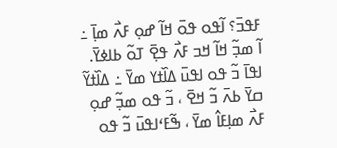ߓߟߏ߫؟ ߊ߬ߟߋ ߟߋ߫ ߞߊ߬ ߝߋ߲ ߓߍ߯ ߘߊ߲߫ ߸ ߊ߬ ߘߏ߲߬ ߞߊ߬ ߞߏ ߓߍ߯ ߟߐ߲߫ ߠߋ߬ ߕߊߦߌ߫.
ߊߟߊ߫ ߏ߬ ߟߋ ߊߟߎ߫ ߡߊ߰ߙߌ ߘߌ߫ ߸ ߡߊ߰ߙߌ߬ ߛߌ߫ ߕߍ߫ ߏ߬ ߞߐ߫ ، ߏ߬ ߟߋ ߘߏ߲߬ ߝߋ߲ ߓߍ߯ ߘߊ߲ߓߊ߮ ߘߌ߫ ، ߒ߬ߓߵߊߟߎ߫ ߏ߬ ߟߋ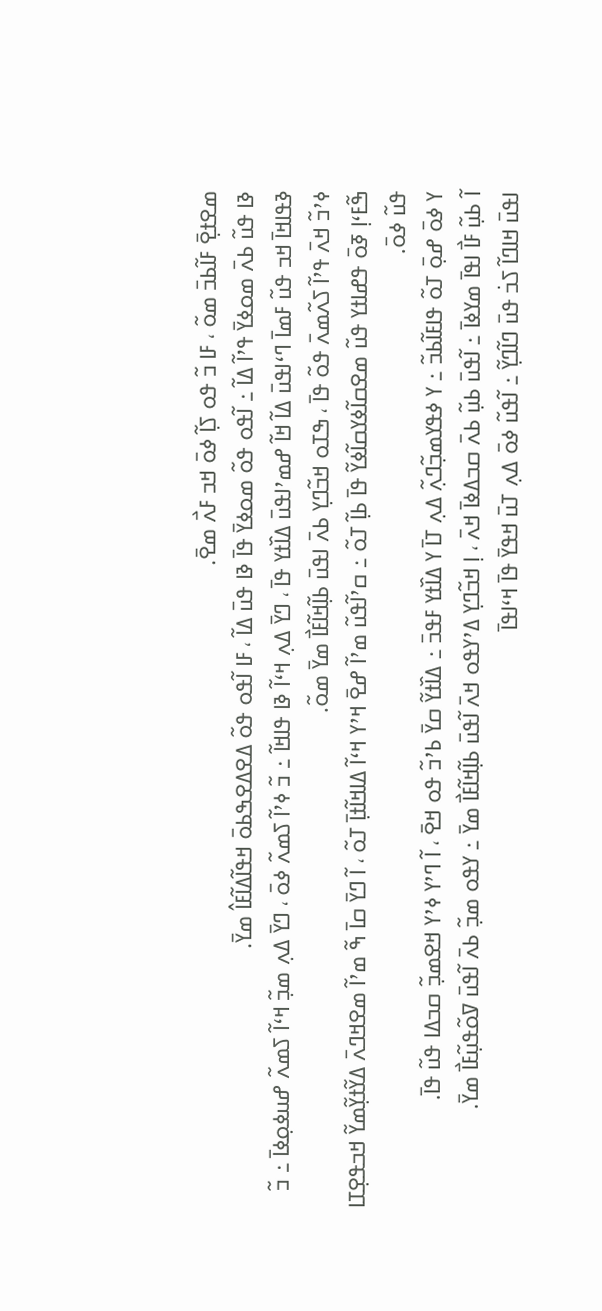ߘߐߙߐ߲߫ ߓߊ߬ߕߏ߫ ߘߋ߬ ، ߓߊ ߏ߬ ߟߋ ߖߊ߲߬ ߦߋ߫ ߞߏ ߓߍ߯ ߘߐ߫.
ߢߊ ߟߎ߬ ߕߍ߫ ߘߋߦߌ߫ ߟߴߊ߬ ߡߊ߬ ߸ ߊ߬ߟߋ ߟߋ߬ ߘߋߦߌ߫ ߟߊ߫ ߢߊ ߟߎ߫ ߡߊ߬ ، ߓߊ ߊ߬ߟߋ ߟߋ߬ ߡߐߡߐߒߕߋ߫ ߞߟߊ߬ߡߊ߬ߓߊ߮ ߘߌ߫.
ߢߟߊߞߊ߫ ߞߏ ߟߎ߬ ߓߘߊ߫ ߣߵߊߟߎ߫ ߡߊ߬ ߞߊ߬ ߝߘߴߊߟߎ߫ ߡߊ߰ߙߌ ߟߊ߫ ، ߣߌ߫ ߡߍ߲ ߞߵߊ߬ ߢߊ ߟߊߞߊ߬ ߸ ߏ߬ ߦߴߊ߬ ߖߘߍ߬ ߦߋ߫ ، ߣߌ߫ ߡߍ߲ ߘߏ߲߬ ߞߵߊ߬ ߖߘߍ߬ ߝߎߦߋ߲ߦߊ߫ ߸ ߏ߬ ߦߴߏ߬ ߞߍ߫ ߟߴߊ߬ ߖߍ߬ߘߍ߫ ߟߋ߬ ߟߊ߫ ، ߒߠߋ ߞߏ߬ߣߌ߲ ߕߍ߫ ߊߟߎ߫ ߕߊ߲߬ߞߊ߬ߓߊ߯ ߘߌ߫ ߘߋ߬.
ߒ߬ߓߵߊ߲ ߧߋ߫ ߟߝߊߙߌ ߟߎ߬ ߘߐߛߊ߬ߦߌߛߊ߬ߦߌ߬ ߟߊ߫ ߕߊ߲߬ ߠߋ߬ ߸ ߛߴߊ߬ߟߎ߬ ߘߴߊ߬ ߝߐ߫ ߞߴߌ ߞߵߊ߬ ߡߊߞߊ߬ߙߊ߲߫ ߠߋ߬ ، ߊ߬ ߣߌ߫ ߛߊ߫ ߒ߬ ߘߴߊ߬ ߘߐߞߣߍ߫ ߡߌ߬ߙߌ߲߬ߘߌ߬ ߞߏߟߐ߲ߠߊ ߟߎ߬ ߦߋ߫.
ߌ ߦߋ߫ ߝߋ߲߫ ߠߋ߬ ߟߊߓߊ߬ߕߏ߬ ߸ ߌ ߦߟߌߘߏ߲߬ߣߍ߲߬ ߡߍ߲ ߠߊ߫ ߌ ߡߊ߰ߙߌ ߓߟߏ߫ ߸ ߡߊ߰ߙߌ߬ ߛߌ߫ ߕߴߏ߬ ߟߋ ߞߐ߫ ، ߊ߬ ߣߴߌ ߦߴߌ ߞߐߘߏ߲߬ ߛߏߡߊ ߟߎ߬ ߟߊ߫.
ߊ߬ ߕߎ߲߬ ߓߊ߯ ߊߟߊ߫ ߘߌߦߊ߫ ߸ ߊ߬ߟߎ߫ ߕߎ߲߬ ߕߍ߫ ߛߏߡߦߊ߫ ߞߍ߫ ، ߊ߲ ߞߏ߬ߣߌ߲ ߡߴߌߟߋ ߞߍ߫ ߊ߬ߟߎ߫ ߕߊ߲߬ߞߊ߬ߓߊ߯ ߘߌ߫ ߸ ߌߟߋ ߘߏ߲߬ ߕߍ߫ ߊ߬ߟߎ߫ ߜߋ߬ߟߎ߲߬ߓߊ߯ ߘߌ߫.
ߊߟߎ߫ ߞߊߣߊ߬ ߖߏ߭ ߟߎ߫ ߣߊ߬ߣߌ߲߬ ߸ ߊ߬ߟߎ߬ ߦߋ߫ ߡߍ߲ ߠߎ߫ ߞߟߌ߫ ߟߊ߫ ߞߵߊߟߊ߫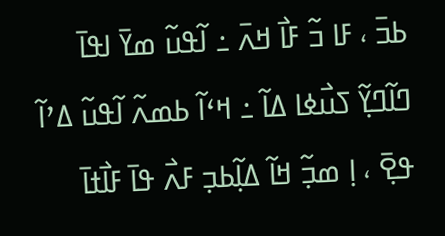ߕߏ߫ ، ߓߊ ߏ߬ ߓߊ߯ ߞߍ߫ ߸ ߊ߬ߟߎ߬ ߘߌ߫ ߊߟߊ߫ ߣߊ߬ߣߌ߲߬ ߖߎ߯ߦߊ ߡߊ߬ ߸ ߞߵߊ߬ ߕߘߍ߬ ߊ߬ߟߎ߬ ߡߴߊ߬ ߟߐ߲߫ ، ߊ߲ ߘߏ߲߬ ߞߊ߬ ߡߊ߲߬ߕߏ߲ ߓߍ߯ ߟߊ߫ ߓߊ߯ߙߊ߫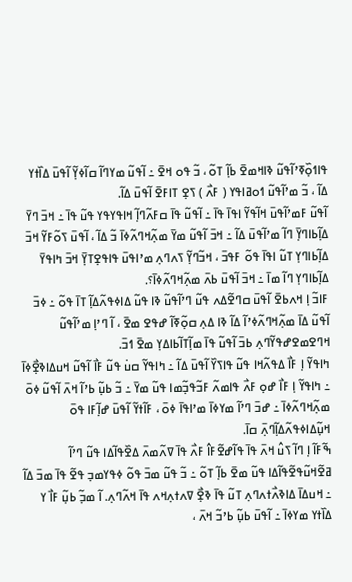ߟߊߗߋ߲߰ߧߴߊ߬ߟߎ߬ ߢߊߞߘߐ߫ ߕߊ߲߬ ߠߋ߬ ، ߏ߬ ߟߋ ߞߐ߫ ߸ ߊ߬ߟߎ߬ ߘߌߣߊ߬ ߛߊ߬ߦߌ߲߬ ߊ߬ߟߎ߫ ߡߊ߰ߙߌ ߡߊ߬ ، ߏ߬ ߘߴߊ߬ߟߎ߬ ߗߋߥߊߟߌ ( ߓߍ߯ ) ߖߐ߲ ߠߊߓߐ߫ ߊ߬ߟߎ߫ ߡߊ߬.
ߊ߬ߟߎ߬ ߓߘߴߊ߬ߟߎ߫ ߞߊ߬ߟߌ߬ ߊߟߊ߫ ߟߊ߫ ߸ ߊ߬ߟߎ߬ ߟߊ߫ ߛߓߍ߬ߣߊ߲߬ ߞߊߟߌߟߌ ߟߎ߬ ߟߊ߫ ߸ ߞߏ߫ ߣߌ߫ ߡߊ߲߬ߕߊߣߌ߲߫ ߣߊ߬ ߘߴߊ߬ߟߎ߫ ߡߊ߬ ߸ ߞߏ߫ ߊ߬ߟߎ߬ ߘߌ߫ ߘߍ߲߬ߞߣߍ߬ߦߊ߫ ߏ߬ ߡߊ߬ ، ߊ߬ߟߎ߫ ߖߋ߬ߓߌ߬ ߞߏ߫ ߡߊ߲߬ߕߊߣߌ߲ ߠߎ߬ ߊߟߊ߫ ߟߋ߬ ߓߟߏ߫ ، ߞߏ߬ߣߌ߲߬ ߖߍߣߍ߲ ߘߴߊߟߎ߫ ߟߊߟߐ߲ߠߌ߲߫ ߞߏ߫ ߤߊߟߌ߫ ߡߊ߲߬ߕߊߣߌ߲ ߣߊ߬ ߘߊ߫ ߸ ߞߏ߫ ߊ߬ߟߎ߫ ߕߍ߫ ߘߍ߲߬ߞߣߍ߬ߦߊ߫؟.
ߓߊߏ߬ ߊ߲ ߞߍߕߐ߫ ߊ߬ߟߎ߫ ߛߣߐ߬ߡߍ ߟߎ߬ ߣߴߊ߬ߟߎ߬ ߢߊ ߟߎ߬ ߡߊߦߟߍ߬ߡߊ߲߬ ߠߊ߫ ߟߋ߬ ߸ ߦߏ߫ ߊ߬ߟߎ߬ ߡߊ߫ ߘߍ߲߬ߞߣߍ߬ߦߴߊ߬ ߡߊ߬ ߢߊ ߡߍ߲ ߛߋ߲߬ߧߊ߬ ߝߟߐ ߘߐ߫ ، ߊ߬ ߣߴߊ߲ ߘߴߊ߬ߟߎ߬ ߞߣߐߘߐߝߟߌ߬ߣߍ߲ ߕߏ߫ ߊ߬ߟߎ߬ ߟߊ߫ ߘߊ߲߬ߠߊ߬ߕߊߡߌ߲ ߘߐ߫ ߗߏ߫.
ߤߊߟߌ߬ ߊ߲ ߓߊ߯ ߡߟߍ߬ߞߊ ߟߎ߬ ߟߊߖߌ߰ ߊ߬ߟߎ߫ ߡߊ߬ ߸ ߤߊߟߌ߬ ߛߎ߭ ߟߎ߬ ߓߊ߯ ߊ߬ߟߎ߬ ߞߎߡߊߢߐ߲߯ߦߊ߫ ߸ ߤߊߟߌ߬ ߊ߲ ߓߊ߯ ߝߋ߲ ߓߍ߯ ߟߊߘߍ߬ ߓߏ߬ߟߏ߲߬ߘߊ ߟߎ߬ ߘߌ߫ ߸ ߏ߬ ߕߎ߲߬ ߕߴߊ߬ ߞߍ߫ ߊ߬ߟߎ߬ ߦߋ߫ ߘߍ߲߬ߞߣߍ߬ߦߊ߫ ߸ ߝߏ߫ ߣߴߊ߬ ߘߌߦߊ߫ ߘߴߊߟߊ߫ ߦߋ߫ ، ߓߊ߬ߙߌ߬ ߊ߬ߟߎ߫ ߝߊ߲߬ߓߊ ߟߋ߫ ߞߎ߲߬ߡߊߦߟߍ߬ߡߊ߲߬ߣߍ߲߫ ߛߊ߫.
ߒ߬ߓߊ߬ ߊ߲ ߣߊ߬ ߖߎ߮ ߞߍ߫ ߟߊ߫ ߟߊ߬ߝߐ߬ߓߊ߮ ߓߍ߯ ߟߊ߫ ߜߍ߬ߘߍ߫ ߡߐ߰ߟߊ߬ߡߊ ߟߎ߬ ߣߴߊ߬ ߥߐ߬ߞߎ߬ߟߐ߬ߟߊ߬ߡߊ ߟߎ߬ ߘߐ߫ ߕߊ߲߬ ߠߋ߬ ߸ ߏ߬ ߟߎ߬ ߘߏ߫ ߟߋ߬ ߦߟߌߘߏ߲ ߟߐ߬ ߟߊ߫ ߘߏ߫ ߡߊ߬ ߸ ߞߎߡߊ߫ ߡߊߢߍ߯ߙߍߣߍ߲ ߠߎ߬ ߟߊ߫ ߢߐ߲߯ ߜߍߙߍ߲ߞߍ ߟߊ߫ ߞߍ߬ߣߍ߲. ߊ߬ ߘߏ߲߬ ߕߎ߲߬ ߓߊ߯ ߌ ߡߊ߰ߙߌ ߘߌߦߊ߫ ߸ ߊ߬ߟߎ߫ ߕߎ߲߬ ߕߴߏ߬ ߞߍ߫ ،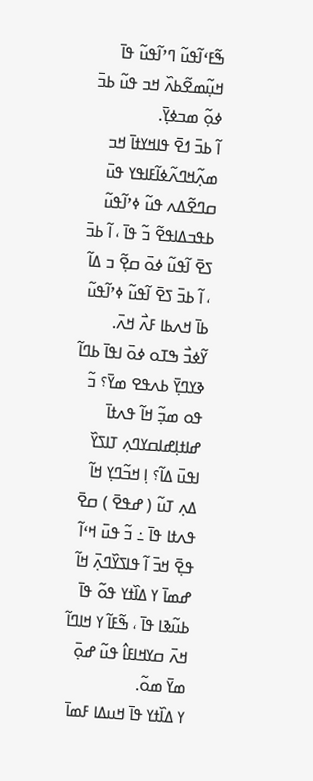ߒ߬ߓߵߊ߬ߟߎ߬ ߣߴߊ߬ߟߎ߬ ߟߊ߫ ߞߎ߲߬ߘߐ߬ߕߍ߰ ߞߏ ߟߎ߬ ߕߏ߫ ߦߋ߲߬ ߘߏߦߌ߲߫.
ߊ߬ ߕߏ߫ ߗߐ߫ ߟߊߞߌߙߊ߫ ߞߏ ߘߍ߲߬ߞߣߍ߬ߦߊ߬ߓߊߟߌ ߟߎ߫ ߛߣߐ߬ߡߍ ߟߎ߬ ߦߴߊ߬ߟߎ߬ ߕߟߏߡߊߟߐ߬ ߏ߬ ߟߊ߫ ، ߊ߬ ߕߏ߫ ߖߐ߫ ߊ߬ߟߎ߬ ߦߋ߫ ߛߐ߲߬ ߏ ߡߊ߬ ، ߊ߬ ߕߏ߫ ߖߐ߫ ߊ߬ߟߎ߬ ߦߴߊ߬ߟߎ߬ ߕߊ߫ ߞߍߕߊ ߓߍ߯ ߞߍ߫.
ߌ߬ߦߏ߯ ߒߠߋ ߦߋ߫ ߊߟߊ߫ ߕߣߊ߬ ߢߌߣߌ߲߫ ߕߍߟߐ ߘߌ߫؟ ߏ߬ ߟߋ ߘߏ߲߬ ߞߊ߬ ߟߍߙߊ߫ ߝߊߙߊ߲ߝߊߛߌߣߍ߲ ߠߊߖߌ߰ ߊߟߎ߫ ߡߊ߬؟ ߊ߲ ߞߏ߬ߣߌ߲ ߞߊ߬ ߡߍ߲ ߠߎ߬ ( ߝߟߐ߫ ) ߛߐ߫ ߟߍߙߊ ߟߊ߫ ߸ ߏ߬ ߟߎ߫ ߞߵߊ߬ ߟߐ߲߫ ߞߏ߫ ߊ߬ ߟߊߖߌ߰ߣߍ߲߫ ߞߊ߬ ߝߘߊ߫ ߌ ߡߊ߰ߙߌ ߟߋ߬ ߟߊ߫ ߕߎ߬ߢߊ ߟߊ߫ ، ߒ߬ߓߊ߬ ߌ ߞߊߣߊ߬ ߞߍ߫ ߛߌߞߊߓߊ߮ ߟߎ߬ ߝߋ߲߫ ߘߌ߫ ߘߋ߬.
ߌ ߡߊ߰ߙߌ ߟߊ߫ ߞߎߡߊ ߓߘߊ߫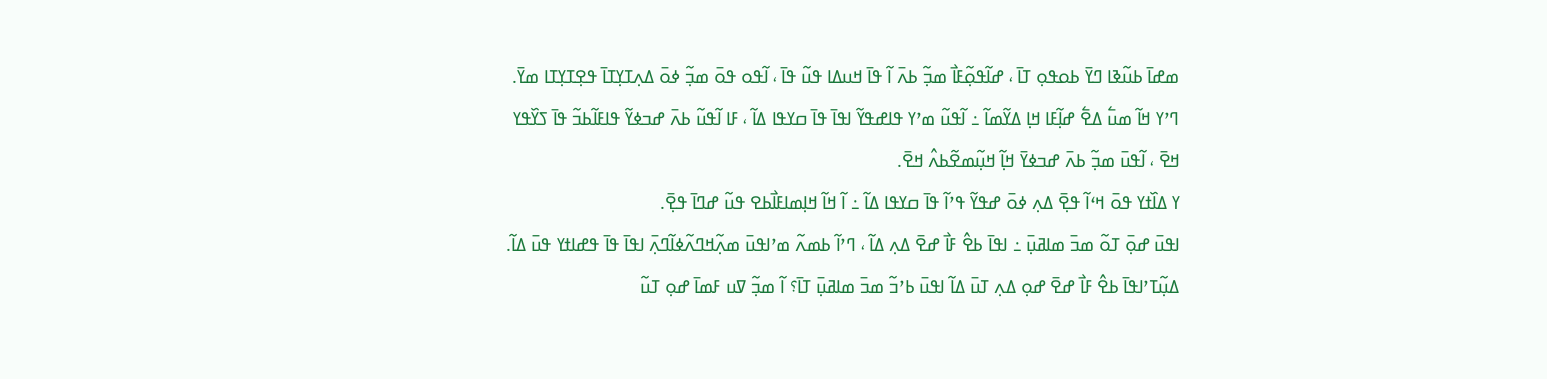ߘߝߊ߫ ߕߎ߬ߢߊ ߣߌ߫ ߕߋߟߋ߲ ߠߊ߫ ، ߝߊ߬ߟߋ߲߬ߓߊ߯ ߘߏ߲߬ ߕߍ߫ ߊ߬ ߟߊ߫ ߞߎߡߊ ߟߎ߬ ߟߊ߫ ، ߊ߬ߟߋ ߟߋ߫ ߘߏ߲߬ ߦߋ߫ ߡߍ߲ߠߌ߲ߠߊ߫ ߟߐ߲ߠߌ߲ߠߊ ߘߌ߫.
ߣߴߌ ߞߊ߬ ߘߎ߱ ߡߐ߱ ߝߊ߲߬ߓߊ ߞߊ߲ ߡߌ߬ߘߊ߬ ߸ ߊ߬ߟߎ߬ ߘߴߌ ߟߊߝߟߌ߬ ߊߟߊ߫ ߟߊ߫ ߛߌߟߊ ߡߊ߬ ، ߓߊ ߊ߬ߟߎ߬ ߕߍ߫ ߝߏߦߌ߬ ߟߊߓߊ߬ߕߏ߬ ߟߊ߫ ߖߌ߰ߟߌ ߞߐ߫ ، ߊ߬ߟߎ߫ ߘߏ߲߬ ߕߍ߫ ߝߏߦߌ߫ ߞߊ߲߬ ߞߎ߲߬ߘߐ߬ߕߍ߮ ߞߐ߫.
ߌ ߡߊ߰ߙߌ ߟߋ߫ ߞߵߊ߬ ߟߐ߲߫ ߡߍ߲ ߦߋ߫ ߝߟߌ߬ ߟߴߊ߬ ߟߊ߫ ߛߌߟߊ ߡߊ߬ ߸ ߊ߬ ߞߊ߬ ߞߊ߲ߘߊߓߊ߯ߕߐ ߟߎ߬ ߝߣߊ߫ ߟߐ߲߫.
ߊߟߎ߫ ߝߋ߲߫ ߠߋ߬ ߘߏ߫ ߘߊߥߎ߲߫ ߸ ߊߟߊ߫ ߕߐ߮ ߓߊ߯ ߝߐ߫ ߡߍ߲ ߡߊ߬ ، ߣߴߊ߬ ߕߘߍ߬ ߘߴߊߟߎ߫ ߘߍ߲߬ߞߣߍ߬ߦߊ߬ߣߍ߲߫ ߊߟߊ߫ ߟߊ߫ ߟߝߊߙߌ ߟߎ߫ ߡߊ߬.
ߡߎ߲߬ߠߴߊߟߊ߫ ߕߐ߮ ߓߊ߯ ߝߐ߫ ߝߋ߲ ߡߍ߲ ߠߎ߫ ߡߊ߬ ߊߟߎ߫ ߕߴߏ߬ ߘߏ߫ ߘߊߥߎ߲߫ ߠߊ߫؟ ߊ߬ ߘߏ߲߬ ߜߎ ߓߘߊ߫ ߝߋ߲ ߠߎ߬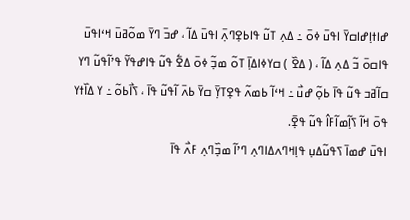ߝߊߙߊ߲ߝߊߛߌ߫ ߊߟߎ߫ ߦߋ߫ ߸ ߡߍ߲ ߠߎ߬ ߟߊߕߐ߲ߣߍ߲߫ ߊߟߎ߫ ߡߊ߬ ، ߝߏ߫ ߣߌ߫ ߘߋ߬ߥߎ߫ ߞߵߊߟߎ߫ ߟߊߛߋ߫ ߏ߬ ߡߍ߲ ߡߊ߬ ، ( ߡߐ߰ ) ߛߌߦߊߡߊ߲߫ ߠߋ߬ ߘߏ߲߬ ߦߋ߫ ߡߐ߱ ߟߎ߬ ߟߊߝߟߌ߬ ߟߴߊ߬ߟߎ߬ ߣߌ ߛߊ߬ߥߏ ߟߎ߬ ߟߊ߫ ߕߋ߲߬ ߝߎ߯ ߸ ߞߵߊ߬ ߕߘߍ߬ ߟߐ߲ߠߌ߲߫ ߛߌ߫ ߕߍ߫ ߊ߬ߟߎ߬ ߟߊ߫ ، ߖߊ߯ߕߋ߬ ߸ ߌ ߡߊ߰ߙߌ ߟߋ߫ ߞߊ߬ ߖߊ߲߬ߘߊ߬ߓߊ߮ ߟߎ߬ ߟߐ߲߫.
ߊߟߎ߫ ߝߘߊ߫ ߖߟߎ߬ߡߎ߲ ߟߊ߲ߞߣߍߡߊߣߍ߲ ߣߴߊ߬ ߘߏ߲߰ߣߍ߲ ߓߍ߯ ߟߊ߫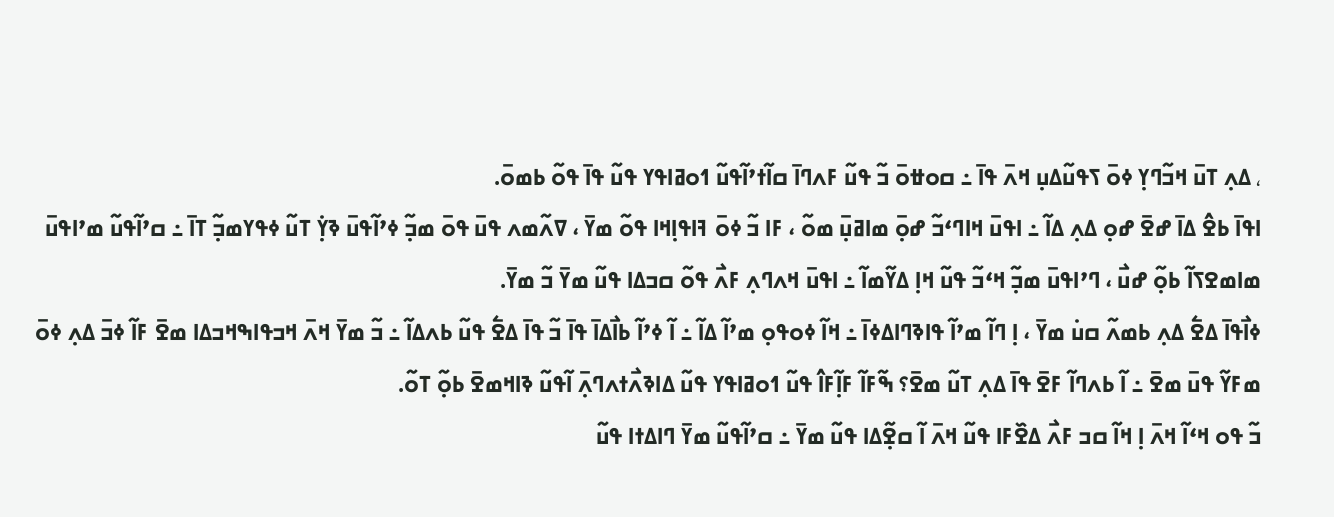، ߡߍ߲ ߠߎ߫ ߞߏ߬ߣߌ߲ ߦߋ߫ ߖߟߎ߬ߡߎ߲ ߞߍ߫ ߟߊ߫ ߸ ߛߋߚߋ߫ ߏ߬ ߟߎ߬ ߓߍߣߊ߫ ߛߊ߬ߙߴߊ߬ߟߎ߬ ߗߋߥߊߟߌ ߟߎ߬ ߟߊ߫ ߟߋ߬ ߕߘߋ߫.
ߊߟߊ߫ ߕߐ߮ ߡߊ߫ ߝߐ߫ ߝߋ߲ ߡߍ߲ ߡߊ߬ ߸ ߊߟߎ߫ ߞߊߣߵߏ߬ ߝߋ߲߫ ߘߊߥߎ߲߫ ߘߋ߬ ، ߓߊ ߏ߬ ߦߋ߫ ߔߊߟߊ߲ߞߊ ߟߋ߬ ߘߌ߫ ، ߜߍ߬ߘߍ ߟߎ߫ ߟߋ߫ ߘߏ߲߬ ߦߴߊ߬ߟߎ߫ ߢߌ߲߭ ߠߎ߬ ߦߟߌߘߏ߲߬ ߠߊ߫ ߸ ߛߴߊ߬ߟߎ߬ ߘߴߊߟߎ߫ ߘߊߘߐߖߊ߬ ߕߋ߲߬ ߝߎ߯ ، ߣߴߊߟߎ߫ ߘߏ߲߬ ߞߵߏ߬ ߟߎ߬ ߞߊ߲ ߡߌ߬ߘߊ߬ ߸ ߊߟߎ߫ ߞߍߣߍ߲ ߓߍ߯ ߟߋ߬ ߛߏߡߊ ߟߎ߬ ߘߌ߫ ߏ߬ ߘߌ߫.
ߦߊ߯ߟߊ߫ ߡߐ߱ ߡߍ߲ ߕߘߍ߬ ߛߎ߭ ߘߌ߫ ، ߊ߲ ߣߊ߬ ߘߴߊ߬ ߟߊߢߣߊߡߦߊ߫ ߸ ߞߊ߬ ߦߋߟߋ߲ ߘߴߊ߬ ߡߊ߬ ߸ ߊ߬ ߦߴߊ߬ ߕߊ߯ߡߊ߫ ߟߊ߫ ߏ߬ ߟߊ߫ ߡߐ߱ ߟߎ߬ ߕߍߡߊ߬ ߸ ߏ߬ ߘߌ߫ ߞߍ߫ ߞߏߟߊߒߞߏߡߊ ߘߐ߫ ߓߊ߬ ߦߏ߫ ߡߍ߲ ߦߋ߫ ߘߓߌ߬ ߟߎ߫ ߘߐ߫ ߸ ߊ߬ ߕߍߣߊ߬ ߓߐ߫ ߟߊ߫ ߡߍ߲ ߠߎ߬ ߘߐ߫؟ ߒ߬ߓߊ߬ ߓߊ߲߬ߓߊ߮ ߟߎ߬ ߗߋߥߊߟߌ ߟߎ߬ ߡߊߢߍ߯ߙߍߣߍ߲߫ ߊ߬ߟߎ߬ ߢߊߞߘߐ߫ ߕߋ߲߬ ߠߋ߬.
ߏ߬ ߟߋ ߞߵߊ߬ ߞߍ߫ ߊ߲ ߞߊ߬ ߛߏ ߓߍ߯ ߡߐ߰ߓߊ ߟߎ߬ ߞߍ߫ ߊ߬ ߛߐ߲߬ߡߊ ߟߎ߬ ߘߌ߫ ߸ ߛߴߊ߬ߟߎ߬ ߘߌ߫ ߣߊߡߙߊ ߟߎ߬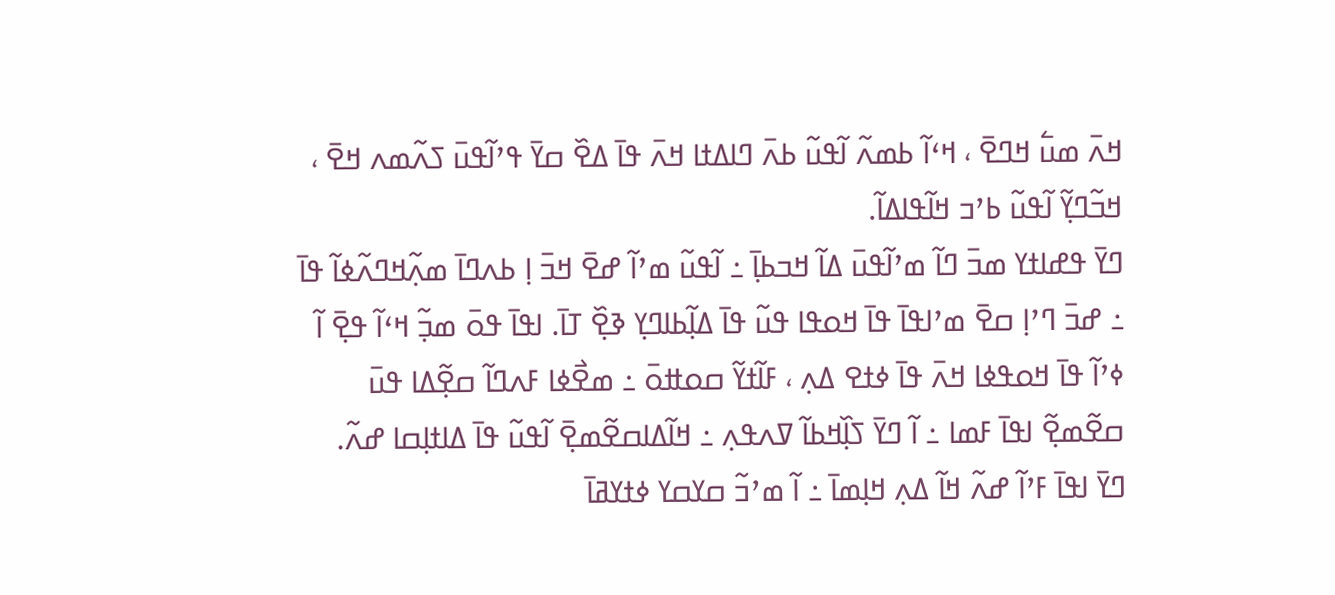ߞߍ߫ ߘߎ߱ ߞߣߐ߫ ، ߞߵߊ߬ ߕߘߍ߬ ߊ߬ߟߎ߬ ߕߍ߫ ߣߊߡߙߊ ߞߍ߫ ߟߊ߫ ߡߐ߰ ߛߌ߫ ߟߴߊ߬ߟߎ߫ ߖߍ߬ߘߍ ߞߐ߫ ، ߞߏ߬ߣߌ߲߬ ߊ߬ߟߎ߬ ߕߴߏ ߞߊ߬ߟߊߡߊ߬.
ߣߌ߫ ߟߝߊߙߌ ߘߏ߫ ߣߊ߬ ߘߴߊ߬ߟߎ߫ ߡߊ߬ ߞߏߕߊ߲߫ ߸ ߊ߬ߟߎ߬ ߘߴߊ߬ ߝߐ߫ ߞߏ߫ ߊ߲ ߕߍߣߊ߫ ߘߍ߲߬ߞߣߍ߬ߦߊ߬ ߟߊ߫ ߸ ߝߏ߫ ߣߴߊ߲ ߛߐ߫ ߘߴߊߟߊ߫ ߟߊ߫ ߞߋߟߊ ߟߎ߬ ߟߊ߫ ߡߊ߲߬ߕߊߣߌ߲ ߢߐ߲߰ ߠߊ߫. ߊߟߊ߫ ߟߋ߫ ߘߏ߲߬ ߞߵߊ߬ ߟߐ߲߫ ߊ߬ ߦߴߊ߬ ߟߊ߫ ߞߋߟߦߊ ߞߍ߫ ߟߊ߫ ߦߙߐ ߡߍ߲ ، ߓߊ߬ߙߌ߬ ߛߋߚߋ߫ ߸ ߘߐ߯ߦߊ ߓߍߣߊ߬ ߛߐ߲߬ߡߊ ߟߎ߫ ߛߐ߬ߘߐ߲߬ ߊߟߊ߫ ߓߘߊ ߸ ߊ߬ ߣߌ߫ ߖߊ߲߰ߞߕߊ߬ ߜߍߟߍ߲ ߸ ߞߊ߬ߡߊߛߐ߬ߘߐ߲߫ ߊ߬ߟߎ߬ ߟߊ߫ ߡߊߙߊ߲ߛߊ ߝߍ߬.
ߣߌ߫ ߊߟߊ߫ ߓߴߊ߬ ߝߍ߬ ߞߊ߬ ߡߍ߲ ߞߊ߲ߘߊ߫ ߸ ߊ߬ ߘߴߏ߬ ߛߌߛߌ ߦߙߌߥߊ߫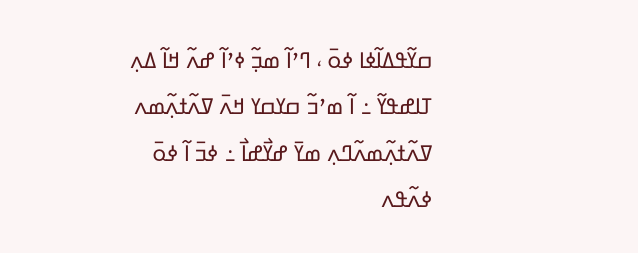ߛߌ߬ߟߡߊ߬ߦߊ ߦߋ߫ ، ߣߴߊ߬ ߘߏ߲߬ ߦߴߊ߬ ߝߍ߬ ߞߊ߬ ߡߍ߲ ߠߊߝߟߌ߬ ߸ ߊ߬ ߘߴߏ߬ ߛߌߛߌ ߞߍ߫ ߜߍ߬ߙߍ߲߬ߘߍ ߜߍ߬ߙߍ߲߬ߘߍ߬ߣߍ߲ ߘߌ߫ ߝߌ߯ߝߊ߯ ߸ ߦߏ߫ ߊ߬ ߦߋ߫ ߦߍ߬ߟߍ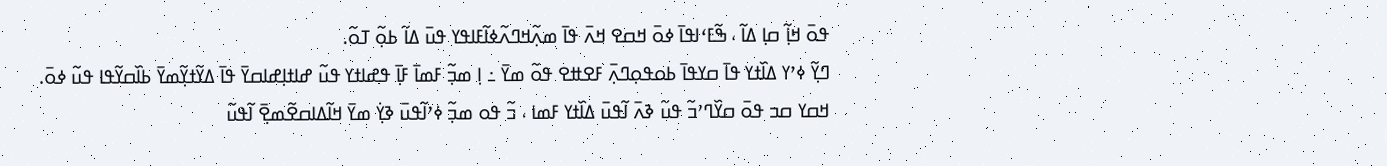ߟߋ߫ ߞߊ߲߬ ߛߊ߲ ߡߊ߬ ، ߒ߬ߓߵߊߟߊ߫ ߦߋ߫ ߞߛߐ ߞߍ߫ ߟߊ߫ ߘߍ߲߬ߞߣߍ߬ߦߊ߬ߓߊߟߌ ߟߎ߫ ߡߊ߬ ߕߋ߲߬ ߠߋ߬.
ߣߌ߲߬ ߦߴߌ ߡߊ߰ߙߌ ߟߊ߫ ߛߌߟߊ߫ ߕߋߟߋ߲ߣߍ߲߫ ߓߐߚߐ ߟߋ߬ ߘߌ߫ ߸ ߊ߲ ߘߏ߲߬ ߓߘߊ߫ ߓߊ߲߫ ߟߝߊߙߌ ߟߎ߬ ߝߊߙߊ߲ߝߊߛߌ߫ ߟߊ߫ ߡߌ߬ߙߌ߲߬ߘߌ߫ ߕߊ߰ߛߌ߬ߟߊ ߟߎ߬ ߦߋ߫.
ߞߛߌ ߛߏ ߟߋ߫ ߛߌ߰ߣߴߏ߬ ߟߎ߬ ߢߍ߫ ߊ߬ߟߎ߫ ߡߊ߰ߙߌ ߓߘߊ ، ߏ߬ ߟߋ ߘߏ߲߬ ߦߴߊ߬ߟߎ߫ ߢߌ߲߭ ߘߌ߫ ߞߊ߬ߡߊߛߐ߬ߘߐ߲߫ ߊ߬ߟߎ߬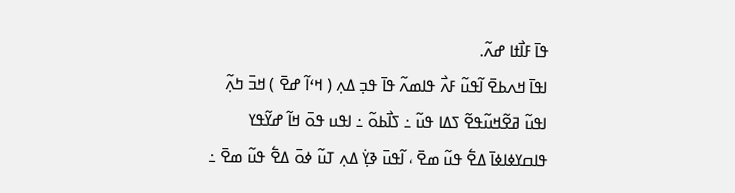ߟߊ߫ ߓߊ߯ߙߊ ߝߍ߬.
ߊߟߊ߫ ߞߍߕߐ߫ ߊ߬ߟߎ߬ ߓߍ߯ ߟߊߘߍ߬ ߟߊ߫ ߟߏ߲ ߡߍ߲ ( ߞߵߊ߬ ߝߐ߫ ) ߞߏ߫ ߤߍ߲߬ ߊߟߎ߬ ߥߐ߬ߞߎ߬ߟߐ߬ ߖߡߊ ߟߎ߬ ߸ ߖߊ߯ߕߋ߬ ߸ ߊߟߎ ߟߋ߫ ߞߊ߬ ߝߌ߬ߟߌ ߟߊߛߌߦߊߦߊ߫ ߡߐ߱ ߟߎ߬ ߘߐ߫ ، ߊ߬ߟߎ߫ ߢߌ߲߭ ߡߍ߲ ߠߎ߬ ߦߋ߫ ߡߐ߱ ߟߎ߬ ߘߐ߫ ߸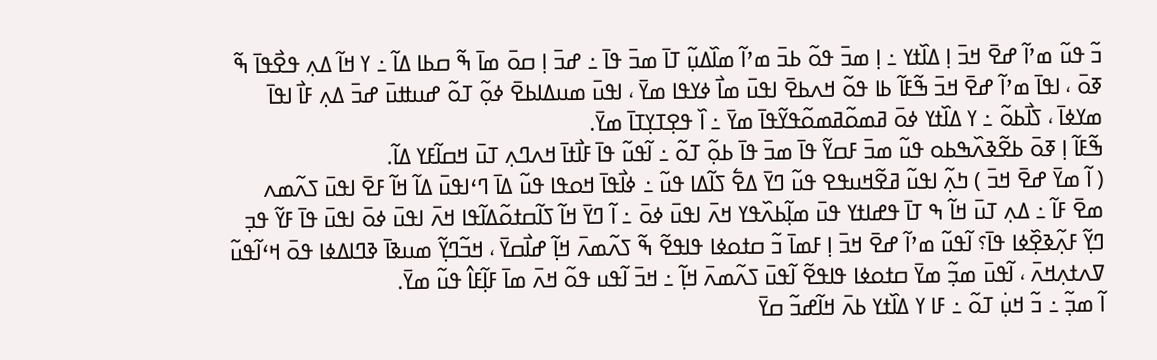ߏ߬ ߟߎ߬ ߘߴߊ߬ ߝߐ߫ ߞߏ߫ ߊ߲ ߡߊ߰ߙߌ ߸ ߊ߲ ߘߏ߫ ߟߋ߬ ߕߏ߫ ߘߴߊ߬ ߘߊ߰ߡߎ߲߬ ߠߊ߫ ߘߏ߫ ߟߊ߫ ߸ ߝߏ߫ ߊ߲ ߛߋ߫ ߘߊ߫ ߒ߬ ߛߕߊ ߡߊ߬ ߸ ߌ ߞߊ߬ ߡߍ߲ ߟߐ߯ߟߊ߫ ߒ߬ ߧߋ߫ ، ߊߟߊ߫ ߘߴߊ߬ ߝߐ߫ ߞߏ߫ ߒ߬ߓߊ߬ ߕߊ ߟߋ߬ ߞߍߕߐ߫ ߊߟߎ߫ ߘߊ߯ ߦߌߟߊ ߘߌ߫ ، ߊߟߎ߫ ߘߎߡߊߕߐ߫ ߦߋ߲߬ ߠߋ߬ ߝߎߚߎ߫ ߝߏ߫ ߡߍ߲ ߓߊ߯ ߊߟߊ߫ ߘߌߦߊ߫ ، ߖߊ߯ߕߋ߬ ߸ ߌ ߡߊ߰ߙߌ ߦߋ߫ ߥߘߋ߬ߥߘߋ߬ߟߌ߬ߟߊ߫ ߘߌ߫ ߸ ߊ߰ ߟߐ߲ߠߌ߲ߠߊ߫ ߘߌ߫.
ߒ߬ߓߊ߬ ߊ߲ ߧߋ߫ ߕߐ߬ߢߍ߰ߒߕߋ ߟߎ߬ ߘߏ߫ ߓߛߌ߬ ߟߊ߫ ߘߏ߫ ߟߊ߫ ߕߋ߲߬ ߠߋ߬ ߸ ߊ߬ߟߎ߬ ߟߊ߫ ߓߊ߯ߙߊ߫ ߞߍߣߍ߲ ߠߎ߫ ߞߛߊ߬ߓߌ ߡߊ߬.
( ߊ߬ ߘߌ߫ ߝߐ߫ ߞߏ߫ ) ߤߍ߲߬ ߊߟߎ߬ ߥߐ߬ߞߎߟߐ ߟߎ߬ ߣߌ߫ ߡߐ߱ ߖߊ߬ߡߊ ߟߎ߬ ߸ ߦߊ߯ߟߊ߫ ߞߋߟߊ ߟߎ߬ ߡߊ߫ ߣߵߊߟߎ߫ ߡߊ߬ ߞߊ߬ ߓߐ߫ ߊߟߎ߫ ߖߍ߬ߘߍ ߘߐ߫ ߓߊ߬ ߸ ߡߍ߲ ߠߎ߫ ߞߊ߬ ߒ ߠߊ߫ ߟߝߊߙߌ ߟߎ߫ ߘߊ߲߬ߕߍ߰ߟߌ ߞߍ߫ ߊߟߎ߫ ߦߋ߫ ߸ ߊ߬ ߣߌ߫ ߞߊ߬ ߖߊ߬ߛߙߋ߬ߡߊ߬ߟߊ ߞߍ߫ ߊߟߎ߫ ߦߋ߫ ߊߟߎ߫ ߟߊ߫ ߓߌ߬ ߟߏ߲ ߣߌ߲߬ ߓߍ߲߬ߢߐ߲߰ߦߊ ߟߊ߫؟ ߊ߬ߟߎ߬ ߘߴߊ߬ ߝߐ߫ ߞߏ߫ ߊ߲ ߓߘߊ߫ ߏ߬ ߛߙߋߦߊ ߟߊߟߐ߬ ߒ߬ ߖߍ߬ߘߍ߫ ߞߊ߲߬ ߝߊ߯ߛߌ߫ ، ߞߏ߬ߣߌ߲߬ ߘߎߢߊ߫ ߢߣߊߡߦߊ ߟߋ߫ ߞߵߊ߬ߟߎ߬ ߜߍߙߍ߲ߞߍ߫ ، ߊ߬ߟߎ߫ ߘߏ߲߬ ߘߌ߫ ߛߙߋߦߊ ߟߊߟߐ߬ ߊ߬ߟߎ߫ ߖߍ߬ߘߍ߫ ߞߊ߲߬ ߸ ߞߏ߫ ߊ߬ߟߎ ߟߋ߬ ߞߍ߫ ߘߊ߫ ߓߊ߲߬ߓߊ߮ ߟߎ߬ ߘߌ߫.
ߊ߬ ߘߏ߲߬ ߸ ߏ߬ ߞߎ߲߭ ߠߋ߬ ߸ ߓߊ ߌ ߡߊ߰ߙߌ ߕߍ߫ ߞߊ߬ߝߏ߬ ߛߌ߫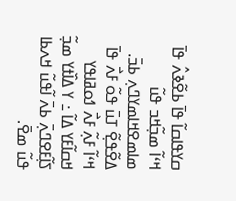ߛߌߟߊߛߊ߬ ߟߊ߫ ߕߐ߬ߢߍ߮ ߟߊ߫ ߞߵߊ߬ ߘߏ߲߬ߞߏ ߟߎ߬ ߘߊߘߐߞߊߘߌߣߍ߲ ߕߏ߫.
ߡߐ߬ߟߐ߲߬ ߠߎ߫ ߟߋ߬ ߓߍ߯ ߟߊ߫ ߞߵߊ߬ ߓߍ߲߬ ߓߍ߯ ߗߋߥߊߟߌ ߞߛߊ߬ߓߌ ߡߊ߬ ߸ ߌ ߡߊ߰ߙߌ ߘߏ߲߬ ߖߊ߲߬ߓߐߣߍ߲߫ ߕߍ߫ ߊ߬ߟߎ߬ ߞߍߕߊ ߟߎ߬ ߘߐ߫.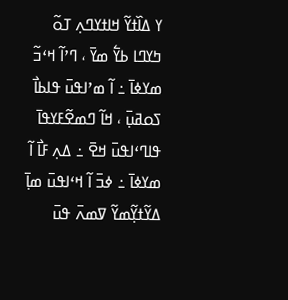ߌ ߡߊ߰ߙߌ߬ ߞߊߙߌߣߍ߲ ߠߋ߬ ߤߌߣߊ ߕߌ߱ ߘߌ߫ ، ߣߴߊ߬ ߞߵߏ߬ ߘߌߦߊ߫ ߸ ߊ߬ ߘߴߊߟߎ߫ ߟߊߕߊ߯ ߖߋߥߎ߲߫ ، ߞߊ߬ ߣߘߐ߬ߓߌߟߊ߫ ߟߊߣߵߊߟߎ߫ ߞߐ߫ ߸ ߡߍ߲ ߓߊ߯ ߊ߬ ߘߌߦߊ߫ ߸ ߦߏ߫ ߊ߬ ߞߵߊߟߎ߫ ߘߊ߲߫ ߡߌ߬ߙߌ߲߬ߘߌ߬ ߜߘߍ߫ ߟߎ߫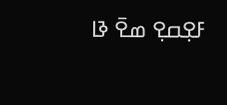ߓߐ߲ߛߐ߲ ߘߐ߫ ߢߊ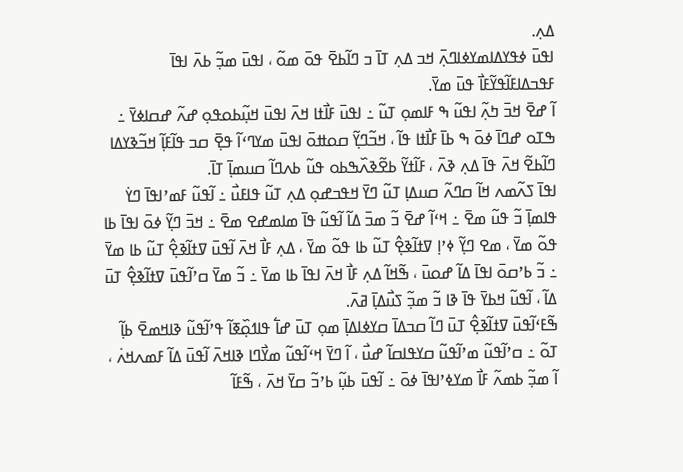ߡߍ߲.
ߊߟߎ߫ ߦߟߌߡߊߘߌߦߊߣߍ߲߫ ߞߏ ߡߍ߲ ߠߊ߫ ߏ ߣߊ߬ߕߐ߫ ߟߋ߫ ߘߋ߬ ، ߊߟߎ߫ ߘߏ߲߬ ߕߍ߫ ߊߟߊ߫ ߓߟߏߡߊߓߊ߬ߟߌ߬ߓߊ߯ ߟߎ߫ ߘߌ߫.
ߊ߬ ߝߐ߫ ߞߏ߫ ߤߍ߲߬ ߊߟߎ߬ ߒ ߓߊߘߋ߲ ߠߎ߬ ߸ ߊߟߎ߫ ߓߊ߯ߙߊ ߞߍ߫ ߊߟߎ߫ ߞߎ߲߬ߕߋߟߋ߲ ߝߍ߬ ߝߛߊߦߌ߫ ߸ ߒߠߋ ߝߣߊ߫ ߦߋ߫ ߒ ߕߊ߫ ߓߊ߯ߙߊ ߟߊ߬ ، ߞߏ߬ߣߌ߲߬ ߛߋߚߋ߫ ߊߟߎ߫ ߘߌߣߵߊ߬ ߟߐ߲߫ ߛߏ ߟߊ߬ߓߊ߲߬ ߞߏ߬ߢߌߡߊ ߣߊ߬ߕߐ߬ ߞߍ߫ ߟߊ߫ ߡߍ߲ ߢߍ߫ ، ߓߊ߬ߙߌ߬ ߕߐ߬ߢߍ߰ߒߕߋ ߟߎ߬ ߕߍߣߊ߬ ߛߎߘߊ߲߫ ߠߊ߫.
ߊߟߊ߫ ߖߍ߬ߘߍ ߞߊ߬ ߛߣߍ߬ ߛߎߡߊ߲ ߠߎ߬ ߣߌ߫ ߞߟߏߝߋ߲ ߡߍ߲ ߠߎ߬ ߟߊߓߎ߯ ߸ ߊ߬ߟߎ߬ ߓߘߴߊߟߊ߫ ߣߌ߭ ߟߊߘߊ߲߫ ߏ߬ ߟߎ߬ ߘߐ߫ ߸ ߞߵߊ߬ ߝߐ߫ ߏ߬ ߘߏ߫ ߡߊ߬ ߊ߬ߟߎ߬ ߟߊ߫ ߘߊߘߝߐ ߘߐ߫ ߸ ߞߏ߫ ߣߌ߲߬ ߦߋ߫ ߊߟߊ߫ ߕߊ ߟߋ߬ ߘߌ߫ ، ߘߐ ߣߌ߲߬ ߦߴߊ߲ ߜߙߊ߬ߢߐ߲߮ ߠߎ߬ ߕߊ ߟߋ߬ ߘߌ߫ ، ߡߍ߲ ߓߊ߯ ߞߍ߫ ߊ߬ߟߎ߫ ߜߙߊ߬ߢߐ߲߮ ߠߎ߬ ߕߊ ߘߌ߫ ߸ ߏ߬ ߕߴߛߋ߫ ߊߟߊ߫ ߡߊ߬ ߝߋߎ߫ ، ߒ߬ߞߊ߬ ߡߍ߲ ߓߊ߯ ߞߍ߫ ߊߟߊ߫ ߕߊ ߘߌ߫ ߸ ߏ߬ ߘߌ߫ ߛߴߊ߬ߟߎ߫ ߜߙߊ߬ߢߐ߲߮ ߠߎ߫ ߡߊ߬ ، ߊ߬ߟߎ߬ ߞߕߌ߫ ߟߊ߫ ߢߊ ߏ߬ ߘߏ߲߬ ߖߎ߯ߡߊ߲߫ ߥߍ߫.
ߒ߬ߓߵߊ߬ߟߎ߫ ߜߙߊ߬ߢߐ߲߮ ߠߎ߫ ߣߊ߬ ߛߏߡߊ߫ ߛߌߦߊߡߊ߲߫ ߘߋ߲ ߠߎ߫ ߝߊ߱ ߟߊߗߋ߲߰ߧߊ߬ ߟߴߊ߬ߟߎ߬ ߢߊߞߘߐ߫ ߕߊ߲߬ ߠߋ߬ ߸ ߛߴߊ߬ߟߎ߬ ߘߴߊ߬ߟߎ߬ ߛߌߟߊߛߊ߬ ߝߎ߯ ، ߊ߬ ߣߌ߫ ߞߵߊ߬ߟߎ߬ ߘߌ߯ߣߊ ߢߊߞߍ߫ ߊ߬ߟߎ߫ ߡߊ߬ ߓߘߍߞߍ߭ ، ߊ߬ ߘߏ߲߬ ߕߘߍ߬ ߓߊ߯ ߘߌߦߴߊߟߊ߫ ߦߋ߫ ߸ ߊ߬ߟߎ߫ ߕߎ߲߬ ߕߴߏ߬ ߛߌ߫ ߞߍ߫ ، ߒ߬ߓߊ߬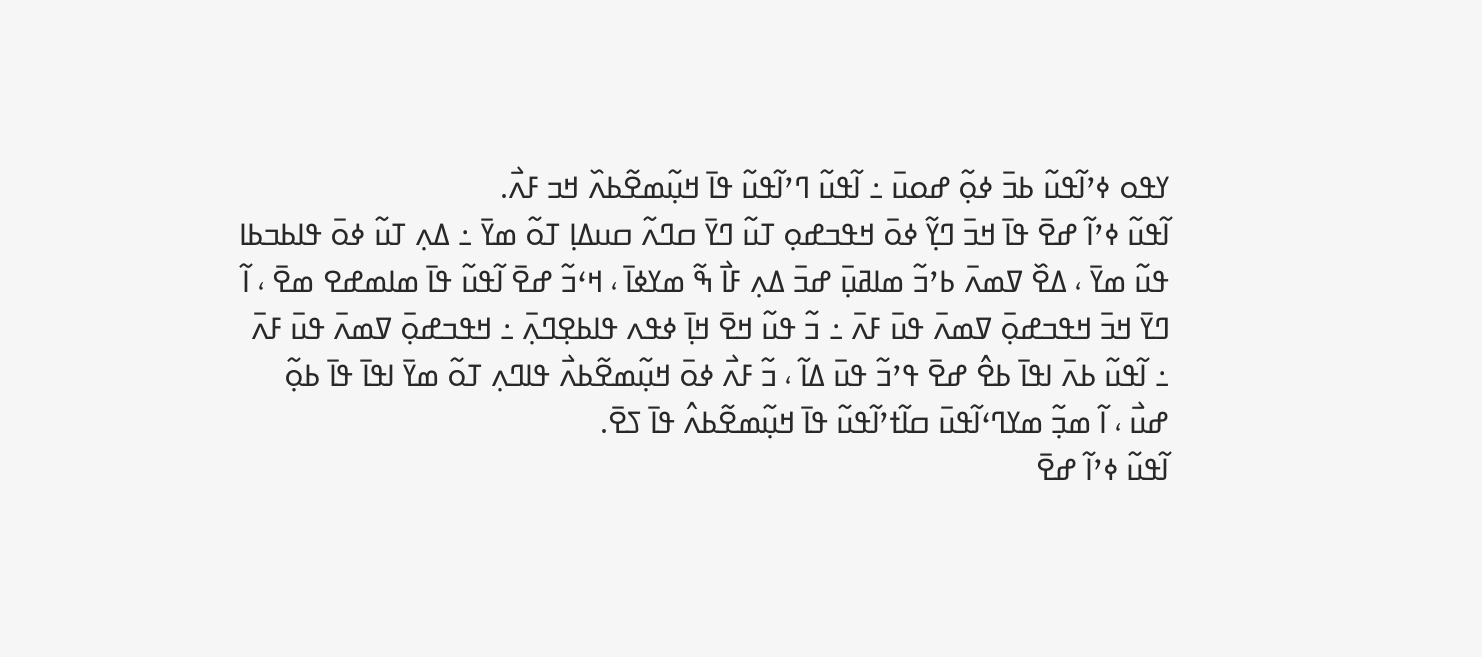ߌߟߋ ߦߴߊ߬ߟߎ߬ ߕߏ߫ ߦߋ߲߬ ߝߋߎ߫ ߸ ߊ߬ߟߎ߬ ߣߴߊ߬ߟߎ߬ ߟߊ߫ ߞߎ߲߬ߘߐ߬ߕߍ߰ ߞߏ ߓߍ߯.
ߊ߬ߟߎ߬ ߦߴߊ߬ ߝߐ߫ ߟߊ߫ ߞߏ߫ ߣߌ߲߬ ߦߋ߫ ߞߟߏߝߋ߲ ߠߎ߬ ߣߌ߫ ߛߣߍ߬ ߛߎߡߊ߲ ߠߋ߬ ߘߌ߫ ߸ ߡߍ߲ ߠߎ߬ ߦߋ߫ ߟߊߕߏߕߊ ߟߎ߬ ߘߌ߫ ، ߡߐ߰ ߜߘߍ߫ ߕߴߏ߬ ߘߊߥߎ߲߫ ߝߏ߫ ߡߍ߲ ߓߊ߯ ߒ߬ ߘߌߦߊ߫ ، ߞߵߏ߬ ߝߐ߫ ߊ߬ߟߎ߬ ߟߊ߫ ߘߊߘߝߐ ߘߐ߫ ، ߊ߬ ߣߌ߫ ߞߏ߫ ߞߟߏߝߋ߲߫ ߜߘߍ߫ ߟߎ߫ ߓߍ߫ ߸ ߏ߬ ߟߎ߬ ߞߐ߫ ߞߊ߲߫ ߦߟߍ ߟߊߕߐ߲ߣߍ߲߫ ߸ ߞߟߏߝߋ߲߫ ߜߘߍ߫ ߟߎ߫ ߓߍ߫ ߸ ߊ߬ߟߎ߬ ߕߍ߫ ߊߟߊ߫ ߕߐ߮ ߝߐ߫ ߟߴߏ߬ ߟߎ߫ ߡߊ߬ ، ߏ߬ ߓߍ߯ ߦߋ߫ ߞߎ߲߬ߘߐ߬ߕߍ߯ ߟߊߣߍ߲ ߠߋ߬ ߘߌ߫ ߊߟߊ߫ ߟߊ߫ ߕߋ߲߬ ߝߎ߯ ، ߊ߬ ߘߏ߲߬ ߘߌߣߵߊ߬ߟߎ߫ ߛߊ߬ߙߴߊ߬ߟߎ߬ ߟߊ߫ ߞߎ߲߬ߘߐ߬ߕߍ߮ ߟߊ߫ ߖߐ߫.
ߊ߬ߟߎ߬ ߦߴߊ߬ ߝߐ߫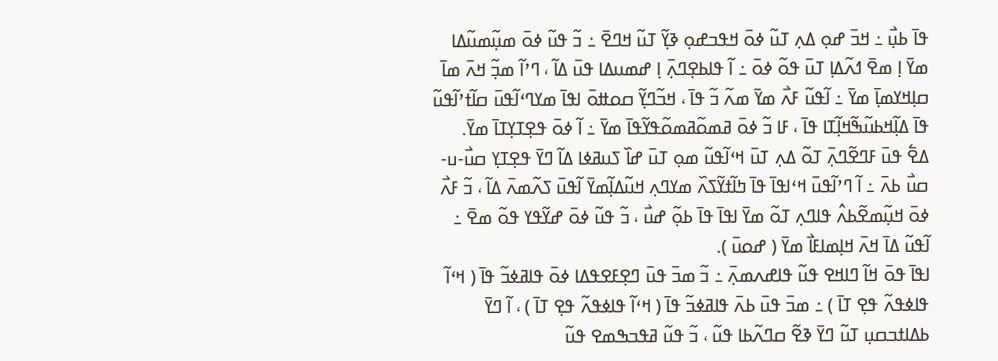ߟߊ߫ ߕߎ߲߯ ߸ ߞߏ߫ ߝߋ߲ ߡߍ߲ ߠߎ߬ ߦߋ߫ ߞߟߏߝߋ߲ ߢߌ߲߬ ߠߎ߬ ߞߣߐ߫ ߸ ߏ߬ ߟߎ߬ ߦߋ߫ ߘߎ߲߬ߘߎ߬ߡߊ ߘߌ߫ ߊ߲ ߘߐ߫ ߗߍ߬ߡߊ߲ ߠߎ߫ ߟߋ߬ ߦߋ߫ ߸ ߊ߬ ߟߊߕߐ߲ߣߍ߲߫ ߊ߲ ߝߘߎߡߊ ߟߎ߫ ߡߊ߬ ، ߣߴߊ߬ ߘߏ߲߬ ߞߍ߫ ߘߊ߫ ߛߊ߲ߞߌߘߊ߲߫ ߘߌ߫ ߸ ߊ߬ߟߎ߬ ߓߍ߯ ߘߌ߫ ߘߍ߬ ߏ߬ ߟߊ߫ ، ߞߏ߬ߣߌ߲߬ ߛߋߚߋ߫ ߊߟߊ߫ ߘߌߣߵߊ߬ߟߎ߫ ߛߊ߬ߙߴߊ߬ߟߎ߬ ߟߊ߫ ߡߊ߲߬ߞߕߎ߬ߒ߬ߞߊ߲߬ߠߊ ߟߊ߫ ، ߓߊ ߏ߬ ߦߋ߫ ߥߘߋ߬ߥߘߋ߬ߟߌ߬ߟߊ߫ ߘߌ߫ ߸ ߊ߬ ߦߋ߫ ߟߐ߲ߠߌ߲ߠߊ߫ ߘߌ߫.
ߡߐ߱ ߟߎ߫ ߓߣߐ߬ߣߍ߲߫ ߠߋ߬ ߡߍ߲ ߠߎ߫ ߞߵߊ߬ߟߎ߬ ߘߋ߲ ߠߎ߫ ߝߊ߰ ߖߎߥߦߊ ߡߊ߬ ߣߌ߫ ߟߐ߲ߠߌ߲ ߛߎ߯-ߎ-ߛߎ߯ ߕߍ߫ ߸ ߊ߬ ߣߴߊ߬ߟߎ߫ ߞߵߊߟߊ߫ ߟߊ߫ ߤߊ߬ߙߌ߬ߖߍ߰ ߘߌߣߍ߲ ߞߎ߬ߡߊ߲߬ߘߌ߫ ߊ߬ߟߎ߫ ߖߍ߬ߘߍ߫ ߡߊ߬ ، ߏ߬ ߓߍ߯ ߦߋ߫ ߞߎ߲߬ߘߐ߬ߕߍ߮ ߟߊߣߍ߲ ߠߋ߬ ߘߌ߫ ߊߟߊ߫ ߟߊ߫ ߕߋ߲߬ ߝߎ߯ ، ߏ߬ ߟߎ߬ ߦߋ߫ ߝߌ߬ߟߌ ߟߋ߬ ߘߐ߫ ߸ ߊ߬ߟߎ߬ ߡߊ߫ ߞߍ߫ ߞߊ߲ߘߊߓߊ߯ ߘߌ߫ ( ߝߋߎ߫ ).
ߊߟߊ߫ ߟߋ߫ ߞߊ߬ ߣߊߞߐ ߟߎ߬ ߟߊߝߍߘߍ߲߫ ߸ ߏ߬ ߘߏ߫ ߟߎ߫ ߣߐ߲ߓߐߟߡߊ ߦߋ߫ ߟߊߥߦߏ߬ ߟߊ߫ ( ߞߵߊ߬ ߟߊߦߟߍ߬ ߟߐ߲ ߠߊ߫ ) ߸ ߘߏ߫ ߟߎ߫ ߕߍ߫ ߟߊߥߦߏ߬ ߟߊ߫ ( ߞߵߊ߬ ߟߊߦߟߍ߬ ߟߐ߲ ߠߊ߫ ) ، ߊ߬ ߣߌ߫ ߕߡߊߙߏߛߎ߲ ߠߎ߬ ߣߌ߫ ߢߐ߬ ߛߣߍ߬ߕߊ ߟߎ߬ ، ߏ߬ ߟߎ߬ ߥߟߏߒߘߐ ߟߎ߬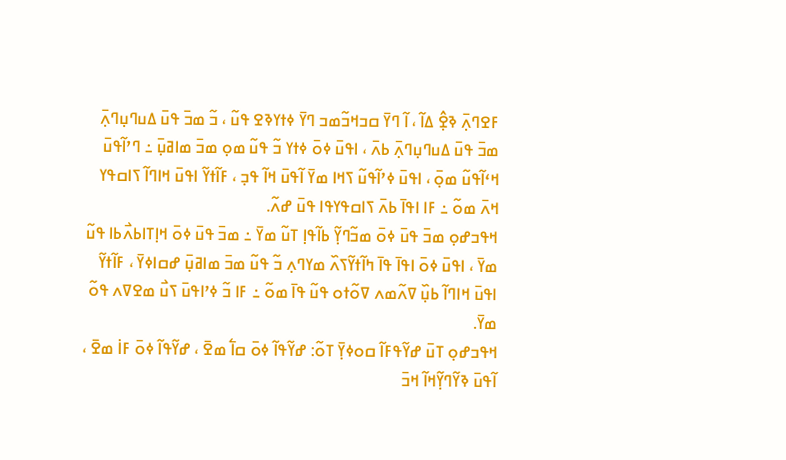ߓߐߣߍ߲߫ ߢߐ߲߮ ߡߊ߬ ، ߊ߬ ߣߌ߫ ߛߏߞߏ߬ߘߏ ߣߌ߫ ߦߙߌߢߐ ߟߎ߬ ، ߏ߬ ߘߏ߫ ߟߎ߫ ߡߎߣߎ߲ߣߍ߲߫ ߘߏ߫ ߟߎ߫ ߡߎߣߎ߲ߣߍ߲߫ ߕߍ߫ ، ߊߟߎ߫ ߦߋ߫ ߦߙߌ ߏ߬ ߟߎ߬ ߘߋ߲ ߘߏ߫ ߘߊߥߎ߲߫ ߸ ߣߴߊ߬ߟߎ߫ ߞߵߊ߬ߟߎ߬ ߘߋ߲߫ ، ߊߟߎ߫ ߦߴߊ߬ߟߎ߬ ߖߞߊ ߘߌ߫ ߊ߬ߟߎ߫ ߞߊ߬ ߟߏ߲ ، ߓߊ߬ߙߌ߬ ߊߟߎ߫ ߞߊߣߊ߬ ߖߊߛߟߌ ߞߍ߫ ߘߋ߬ ߸ ߓߊ ߊߟߊ߫ ߕߍ߫ ߖߊߛߟߌߟߊ ߟߎ߫ ߝߍ߬.
ߞߟߏߝߋ߲ ߘߏ߫ ߟߎ߫ ߦߋ߫ ߘߏ߬ߣߌ߲߬ ߕߊ߬ߟߊ߲ ߠߎ߬ ߘߌ߫ ߸ ߘߏ߫ ߟߎ߫ ߦߋ߫ ߞߊ߲ߠߊߕߍ߯ߕߊ ߟߎ߬ ߘߌ߫ ، ߊߟߎ߫ ߦߋ߫ ߊߟߊ߫ ߟߊ߫ ߤߊ߬ߙߌ߬ߖߍ߰ ߘߌߣߍ߲ ߏ߬ ߟߎ߬ ߘߏ߫ ߘߊߥߎ߲߫ ߝߛߊߦߌ߫ ، ߓߊ߬ߙߌ߬ ߊߟߎ߫ ߞߊߣߊ߬ ߕߎ߲߰ ߜߍ߬ߘߍ ߜߋ߬ߙߋ ߟߎ߬ ߟߊ߫ ߘߋ߬ ߸ ߓߊ ߏ߬ ߦߴߊߟߎ߫ ߖߎ߯ ߘߐߜߍ ߟߋ߬ ߘߌ߫.
ߞߟߏߝߋ߲ ߠߎ߫ ߝߌ߬ߟߓߊ߬ ߛߋߦߌ߲߫ ߠߋ߬: ߝߌ߬ߟߊ߬ ߦߋ߫ ߛߊ߱ ߘߐ߫ ، ߝߌ߬ߟߊ߬ ߦߋ߫ ߓߊ߭ ߘߐ߫ ، ߊ߬ߟߎ߫ ߢߌ߬ߣߌ߲߬ߞߊ߬ ߞߏ߫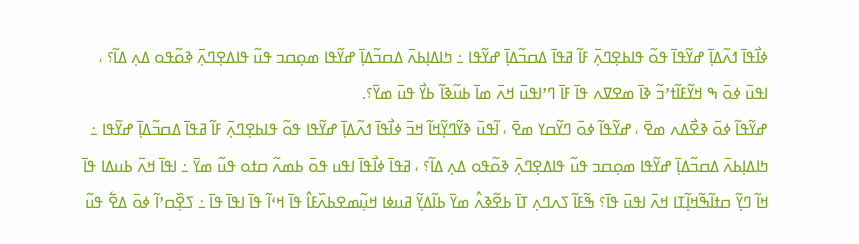ߦߊ߯ߟߊ߫ ߗߍ߬ߡߊ߲߫ ߝߌ߬ߟߊ߫ ߟߋ߬ ߟߊߕߐ߲ߣߍ߲߫ ߓߊ߬ ߥߟߊ߫ ߡߛߏ߬ߡߊ߲߫ ߝߌ߬ߟߊ ߸ ߤߊߡߊ߲ߕߍ߫ ߡߛߏ߬ߡߊ߲߫ ߝߌ߬ߟߊ ߘߋ߲ߛߏ ߟߎ߬ ߟߊߡߐ߲ߣߍ߲߫ ߢߋ߬ߟߋ ߡߍ߲ ߡߊ߬؟ ، ߊߟߎ߫ ߦߋ߫ ߒ ߞߌ߬ߓߊ߬ߙߴߏ߬ ߢߊ߫ ߘߐߜߍ ߟߊ߫ ߓߊ߫ ߣߴߊߟߎ߫ ߞߍ߫ ߘߊ߫ ߕߎ߬ߢߊ߬ ߕߌ߯ ߟߎ߫ ߘߌ߫؟.
ߝߌ߬ߟߊ߬ ߦߋ߫ ߢߐ߯ߡߍ ߘߐ߫ ، ߝߌ߬ߟߊ߬ ߦߋ߫ ߣߌ߬ߛߌ ߘߐ߫ ، ߊ߬ߟߎ߫ ߢߌ߬ߣߌ߲߬ߞߊ߬ ߞߏ߫ ߦߊ߯ߟߊ߫ ߗߍ߬ߡߊ߲߫ ߝߌ߬ߟߊ ߟߋ߬ ߟߊߕߐ߲ߣߍ߲߫ ߓߊ߬ ߥߟߊ߫ ߡߛߏ߬ߡߊ߲߫ ߝߌ߬ߟߊ ߸ ߤߊߡߊ߲ߕߍ߫ ߡߛߏ߬ߡߊ߲߫ ߝߌ߬ߟߊ ߘߋ߲ߛߏ ߟߎ߬ ߟߊߡߐ߲ߣߍ߲߫ ߢߋ߬ߟߋ ߡߍ߲ ߡߊ߬؟ ، ߥߟߊ߫ ߦߊ߯ߟߊ߫ ߊߟߎ ߟߋ߫ ߕߘߍ߬ ߛߙߋ ߟߎ߬ ߘߌ߫ ߸ ߊߟߊ߫ ߞߍ߫ ߕߎߡߊ ߟߊ߫ ߞߊ߬ ߣߌ߲߬ ߛߙߊ߬ߒ߬ߞߊ߲߬ߠߊ ߞߍ߫ ߊߟߎ߫ ߟߊ߫؟ ߒ߬ߓߊ߬ ߖߍߣߍ߲ ߠߊ߫ ߕߐ߬ߢߍ߮ ߘߌ߫ ߕߊ߬ߡߌ߲߬ ߥߎߦߊ ߞߎ߲߬ߘߐߕߍ߰ߓߊ߮ ߟߊ߫ ߞߵߊ߬ ߟߊ߫ ߊߟߊ߫ ߟߊ߫ ߸ ߖߐ߲߰ߛߴߊ߬ ߦߋ߫ ߡߐ߱ ߟߎ߬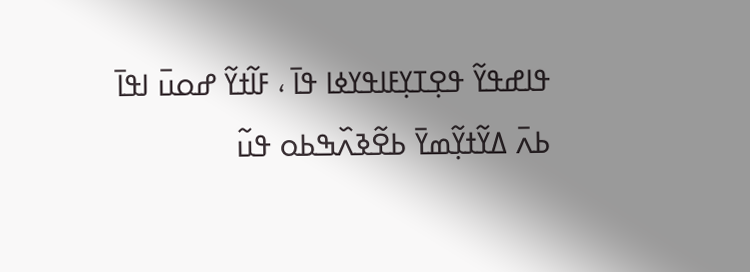ߟߊߝߟߌ߬ ߟߐ߲ߠߌ߲ߓߊߟߌߦߊ ߟߊ߫ ، ߓߊ߬ߙߌ߬ ߝߋߎ߫ ߊߟߊ߫ ߕߍ߫ ߡߌ߬ߙߌ߲߬ߘߌ߫ ߕߐ߬ߢߍ߰ߒߕߋ ߟߎ߬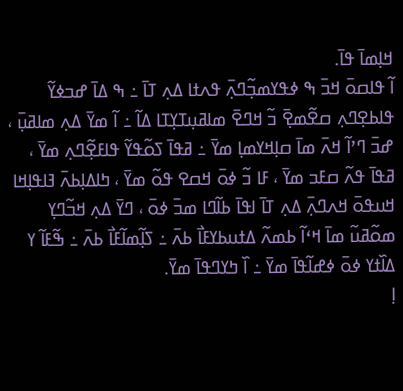ߞߊ߲ߘߊ߫ ߟߊ߫.
ߊ߬ ߟߊߛߋ߫ ߞߏ߫ ߒ ߦߟߌߘߏ߲߬ߣߍ߲߫ ߟߍߙߊ ߡߍ߲ ߠߊ߫ ߸ ߒ ߡߊ߫ ߝߏߦߌ߬ ߟߊߕߐ߲ߣߍ߲ ߛߐ߬ߘߐ߲߫ ߏ߬ ߞߣߐ߫ ߘߊߥߎ߲ߠߌ߲ߠߊ ߡߊ߬ ߸ ߊ߬ ߘߌ߫ ߡߍ߲ ߘߊߥߎ߲߫ ، ߝߏ߫ ߣߴߊ߬ ߞߍ߫ ߘߊ߫ ߛߊ߲ߞߌߘߊ߲ ߘߌ߫ ߸ ߥߟߊ߫ ߖߋ߬ߟߌ߬ ߟߊߓߐ߲߬ߣߍ߲ ߘߌ߫ ، ߥߟߊ߫ ߟߍ߬ ߛߓߏ ߘߌ߫ ، ߓߊ ߏ߬ ߦߋ߫ ߞߛߐ ߟߋ߬ ߘߌ߫ ، ߤߊߡߊ߲ߕߍ߫ ߔߊߟߊ߲ߞߊ ߞߎߟߋ߫ ߞߍߣߍ߲߫ ߡߍ߲ ߠߊ߫ ߊߟߊ߫ ߕߊ߬ߣߊ ߘߏ߫ ߦߋ߫ ، ߣߌ߫ ߡߍ߲ ߞߏ߬ߣߌ߲ ߘߋ߬ߥߎ߬ ߘߊ߫ ߞߵߊ߬ ߕߘߍ߬ ߡߙߎߕߌߓߊ߯ ߕߍ߫ ߸ ߖߊ߲߬ߘߊ߬ߓߊ߯ ߕߍ߫ ߸ ߒ߬ߓߊ߬ ߌ ߡߊ߰ߙߌ ߦߋ߫ ߦߝߊ߬ߟߊ߫ ߘߌ߫ ߸ ߊ߰ ߤߌߣߟߊ߫ ߘߌ߫.
ߊ߲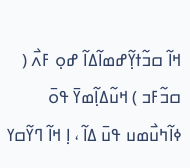ߞߊ߬ ߛߏ߬ߙߌ߲߬ߝߘߊ߬ߡߊ߬ ߝߋ߲ ߓߍ߯ ( ߛߏ߬ߓߏ ) ߞߎ߬ߡߊ߲߬ߘߌ߫ ߟߋ߫ ߦߊ߬ߤߎ߯ߘߎ ߟߎ߫ ߡߊ߬ ، ߊ߲ ߞߊ߬ ߣߌ߬ߛߌ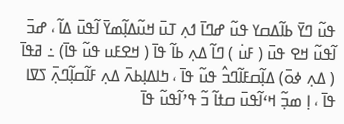ߟߎ߬ ߣߌ߫ ߕߊ߬ߡߛߌ ߟߎ߬ ߝߣߊ߫ ߗߍ߲ ߠߎ߫ ߞߎ߬ߡߊ߲߬ߘߌ߫ ߊ߬ߟߎ߫ ߡߊ߬ ، ߝߏ߫ ߊ߬ߟߎ߬ ߞߐ ߟߎ߫ ( ߓߎ߭ ) ߣߊ߬ ߡߍ߲ ߕߊ߬ ߟߊ߫ ( ߞߐߓߎ ߟߎ߬ ߟߊ߫) ߸ ߥߟߊ߫ ( ߡߍ߲ ߦߋ߫) ߡߊ߲߬ߛߓߊ߬ߣߏ߮ ߟߎ߬ ߟߊ߫ ، ߤߊߡߊ߲ߕߍ߫ ߡߍ߲ ߓߊ߬ߛߊ߲߬ߣߍ߲߫ ߖߜߊ ߟߊ߫ ، ߊ߲ ߘߏ߲߬ ߞߵߊ߬ߟߎ߫ ߛߙߊ߬ ߏ߬ ߟߴߊ߬ߟߎ߬ ߟߊ߫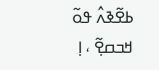ߕߐ߬ߢߍ߮ ߟߋ߬ ߞߏߛߐ߲߬ ، ߊ߲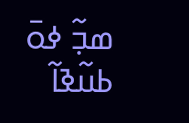ߘߏ߲߬ ߦߋ߫ ߕߎ߬ߢߊ߬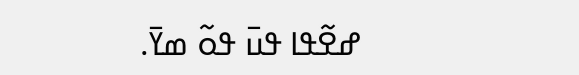ߝߐ߬ߟߊ ߟߎ߫ ߟߋ߬ ߘߌ߫.